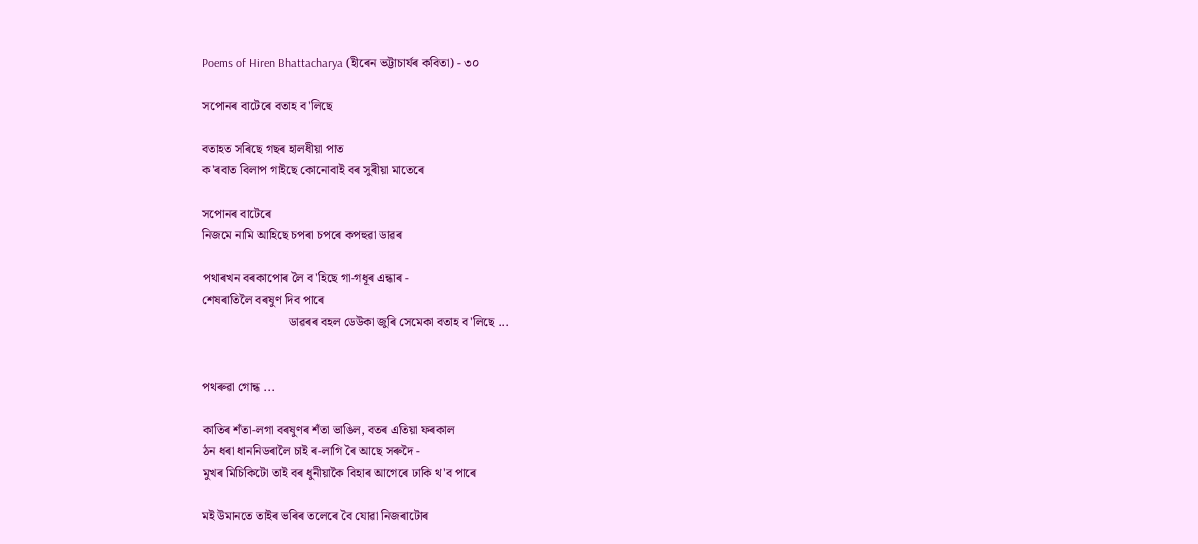Poems of Hiren Bhattacharya (হীৰেন ভট্টাচাৰ্যৰ কবিতা) - ৩০

সপোনৰ বাটেৰে বতাহ ব'লিছে

বতাহত সৰিছে গছৰ হালধীয়া পাত
ক'ৰবাত বিলাপ গাইছে কোনোবাই বৰ সুৰীয়া মাতেৰে

সপোনৰ বাটেৰে
নিজমে নামি আহিছে চপৰা চপৰে কপহুৱা ডাৱৰ

পথাৰখন বৰকাপোৰ লৈ ব'হিছে গা-গধূৰ এন্ধাৰ -
শেষৰাতিলৈ বৰষুণ দিব পাৰে
                            ডাৱৰৰ বহল ডেউকা জুৰি সেমেকা বতাহ ব'লিছে ...


পথৰুৱা গোন্ধ ...

কাতিৰ শঁতা-লগা বৰষুণৰ শঁতা ভাঙিল, বতৰ এতিয়া ফৰকাল
ঠন ধৰা ধাননিডৰালৈ চাই ৰ-লাগি ৰৈ আছে সৰুদৈ -
মুখৰ মিচিকিটো তাই বৰ ধুনীয়াকৈ বিহাৰ আগেৰে ঢাকি থ'ব পাৰে

মই উমানতে তাইৰ ভৰিৰ তলেৰে বৈ যোৱা নিজৰাটোৰ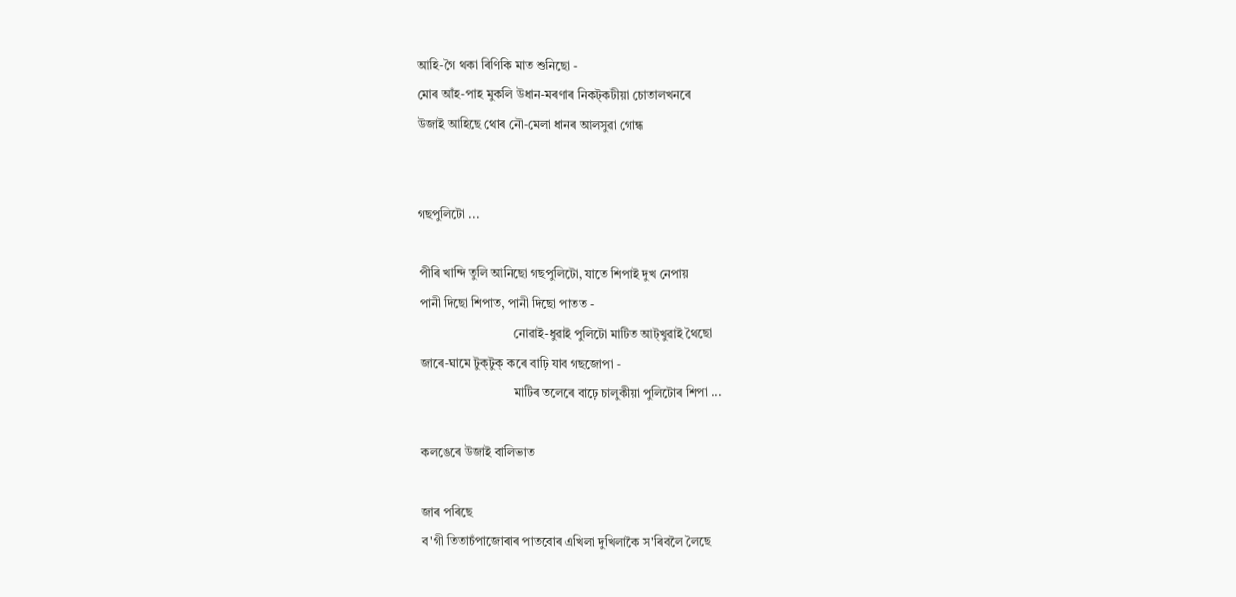আহি-গৈ থকা ৰিণিকি মাত শুনিছো -
মোৰ আঁহ-পাহ মুকলি উধান-মৰণাৰ নিকট্‌কটীয়া চোতালখনৰে
উজাই আহিছে থোৰ নৌ-মেলা ধানৰ আলসুৱা গোন্ধ


গছপুলিটো ...

পীৰি খান্দি তুলি আনিছো গছপুলিটো, যাতে শিপাই দুখ নেপায়
পানী দিছো শিপাত, পানী দিছো পাতত -
                              নোৱাই-ধুৱাই পুলিটো মাটিত আট্‌খুৱাই থৈছো
জাৰে-ঘামে টুক্‌টুক্‌ কৰে বাঢ়ি যাব গছজোপা -
                              মাটিৰ তলেৰে বাঢ়ে চালুকীয়া পুলিটোৰ শিপা ...

কলঙেৰে উজাই বালিভাত

জাৰ পৰিছে
ব'গী তিতাচঁপাজোৰাৰ পাতবোৰ এখিলা দুখিলাকৈ স'ৰিবলৈ লৈছে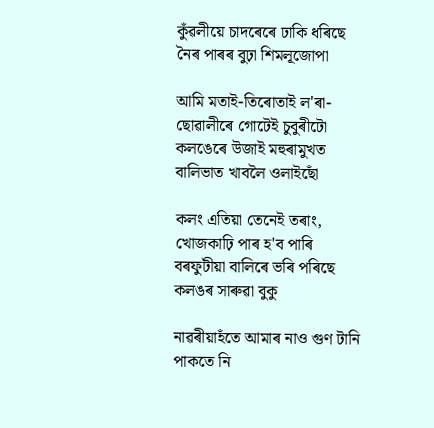কুঁৱলীয়ে চাদৰেৰে ঢাকি ধৰিছে নৈৰ পাৰৰ বুঢ়া শিমলূজোপা

আমি মতাই-তিৰোতাই ল'ৰা-ছোৱালীৰে গোটেই চুবুৰীটো
কলঙেৰে উজাই মহুৰামুখত বালিভাত খাবলৈ ওলাইছোঁ

কলং এতিয়া তেনেই তৰাং, খোজকাঢ়ি পাৰ হ'ব পাৰি
বৰফুটীয়া বালিৰে ভৰি পৰিছে কলঙৰ সাৰুৱা বুকু

নাৱৰীয়াহঁতে আমাৰ নাও গুণ টানি পাকতে নি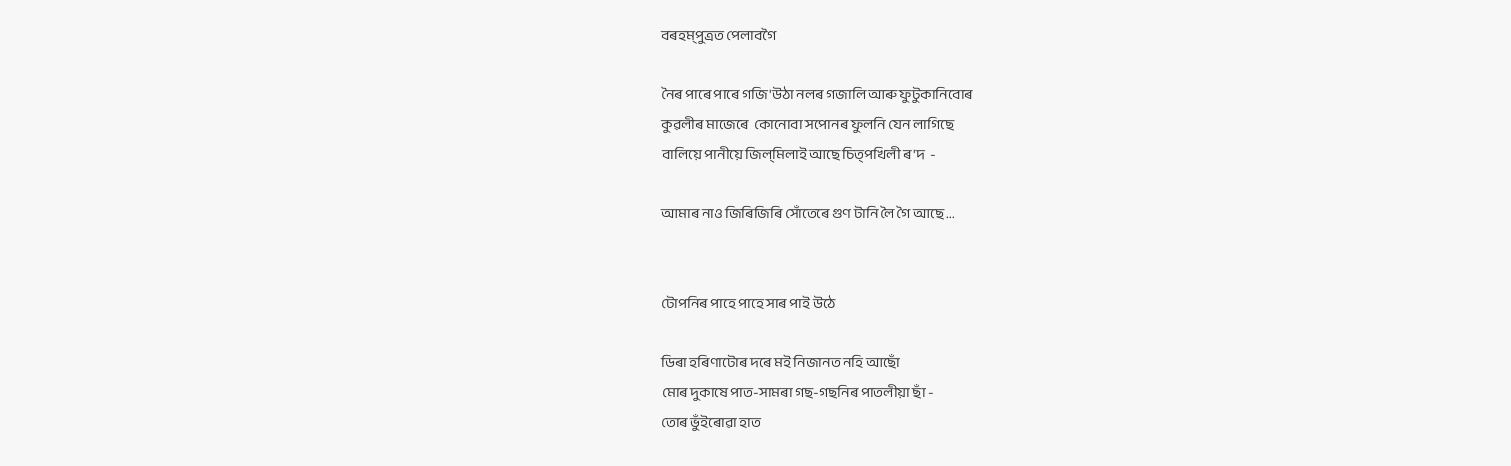বৰহম্‌পুত্ৰত পেলাবগৈ

নৈৰ পাৰে পাৰে গজি'উঠা নলৰ গজালি আৰু ফুটুকানিবোৰ
কুৱলীৰ মাজেৰে  কোনোবা সপোনৰ ফুলনি যেন লাগিছে
বালিয়ে পানীয়ে জিল্‌মিলাই আছে চিত্‌পখিলী ৰ'দ  -

আমাৰ নাও জিৰিজিৰি সোঁতেৰে গুণ টানি লৈ গৈ আছে ...


টোপনিৰ পাহে পাহে সাৰ পাই উঠে

ডিৰা হৰিণাটোৰ দৰে মই নিজানত নহি আছোঁ
মোৰ দুকাষে পাত-সামৰা গছ-গছনিৰ পাতলীয়া ছাঁ -
তোৰ ভুঁইৰোৱা হাত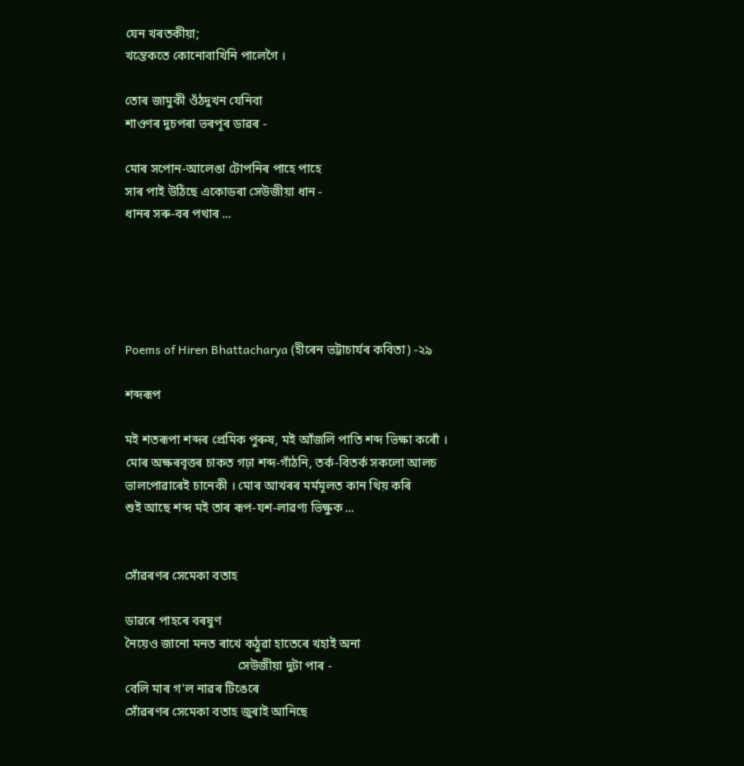যেন খৰতকীয়া;
খন্তেকতে কোনোবাখিনি পালেগৈ ।

তোৰ জামুকী ওঁঠদুখন যেনিবা
শাওণৰ দুচপৰা ভৰপূৰ ডাৱৰ -

মোৰ সপোন-আলেঙা টোপনিৰ পাহে পাহে
সাৰ পাই উঠিছে একোডৰা সেউজীয়া ধান -
ধানৰ সৰু-বৰ পথাৰ ...





Poems of Hiren Bhattacharya (হীৰেন ভট্টাচাৰ্যৰ কবিতা) -২৯

শব্দৰূপ

মই শতৰূপা শব্দৰ প্ৰেমিক পুৰুষ, মই আঁজলি পাতি শব্দ ভিক্ষা কৰোঁ ।
মোৰ অক্ষৰবৃত্তৰ চাকত গঢ়া শব্দ-গাঁঠনি, তৰ্ক-বিতৰ্ক সকলো আলচ
ভালপোৱাৰেই চানেকী । মোৰ আখৰৰ মৰ্মমূলত কান থিয় কৰি
শুই আছে শব্দ মই তাৰ ৰূপ-যশ-লাৱণ্য ভিক্ষুক ...


সোঁৱৰণৰ সেমেকা বতাহ

ডাৱৰে পাহৰে বৰষুণ
নৈয়েও জানো মনত ৰাখে কঠুৱা হাতেৰে খহাই অনা
                                    সেউজীয়া দুটা পাৰ -
বেলি মাৰ গ'ল নাৱৰ টিঙেৰে
সোঁৱৰণৰ সেমেকা বতাহ জুৰাই আনিছে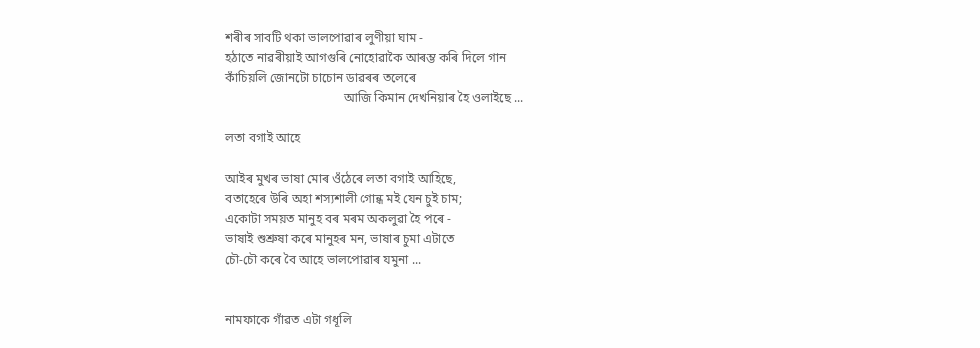শৰীৰ সাবটি থকা ভালপোৱাৰ লুণীয়া ঘাম -
হঠাতে নাৱৰীয়াই আগগুৰি নোহোৱাকৈ আৰম্ভ কৰি দিলে গান
কাঁচিয়লি জোনটো চাচোন ডাৱৰৰ তলেৰে
                                      আজি কিমান দেখনিয়াৰ হৈ ওলাইছে ...

লতা বগাই আহে

আইৰ মুখৰ ভাষা মোৰ ওঁঠেৰে লতা বগাই আহিছে,
বতাহেৰে উৰি অহা শস্যশালী গোন্ধ মই যেন চুই চাম;
একোটা সময়ত মানুহ বৰ মৰম অকলুৱা হৈ পৰে -
ভাষাই শুশ্ৰুষা কৰে মানুহৰ মন, ভাষাৰ চুমা এটাতে
চৌ-চৌ কৰে বৈ আহে ভালপোৱাৰ যমুনা ...


নামফাকে গাঁৱত এটা গধূলি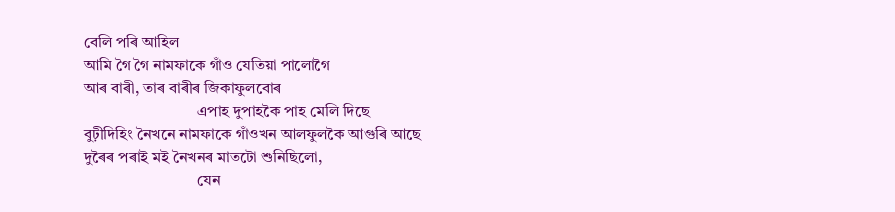বেলি পৰি আহিল
আমি গৈ গৈ নামফাকে গাঁও যেতিয়া পালোগৈ
আৰ বাৰী, তাৰ বাৰীৰ জিকাফুলবোৰ
                             এপাহ দুপাহকৈ পাহ মেলি দিছে
বুঢ়ীদিহিং নৈখনে নামফাকে গাঁওখন আলফুলকৈ আগুৰি আছে
দুৰৈৰ পৰাই মই নৈখনৰ মাতটো শুনিছিলো,
                             যেন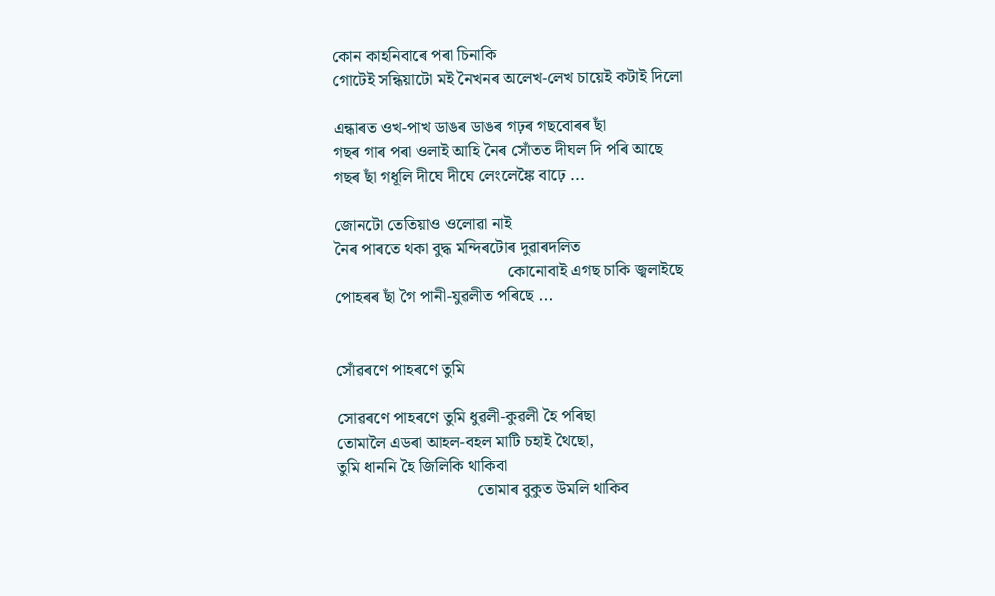কোন কাহনিবাৰে পৰা চিনাকি
গোটেই সন্ধিয়াটো মই নৈখনৰ অলেখ-লেখ চায়েই কটাই দিলো

এন্ধাৰত ওখ-পাখ ডাঙৰ ডাঙৰ গঢ়ৰ গছবোৰৰ ছাঁ
গছৰ গাৰ পৰা ওলাই আহি নৈৰ সোঁতত দীঘল দি পৰি আছে
গছৰ ছাঁ গধূলি দীঘে দীঘে লেংলেঙ্কৈ বাঢ়ে ...

জোনটো তেতিয়াও ওলোৱা নাই
নৈৰ পাৰতে থকা বুদ্ধ মন্দিৰটোৰ দুৱাৰদলিত
                                          কোনোবাই এগছ চাকি জ্বলাইছে
পোহৰৰ ছাঁ গৈ পানী-যুৱলীত পৰিছে ...


সোঁৱৰণে পাহৰণে তুমি

সোৱৰণে পাহৰণে তুমি ধুৱলী-কুৱলী হৈ পৰিছা
তোমালৈ এডৰা আহল-বহল মাটি চহাই থৈছো,
তুমি ধাননি হৈ জিলিকি থাকিবা
                                  তোমাৰ বুকুত উমলি থাকিব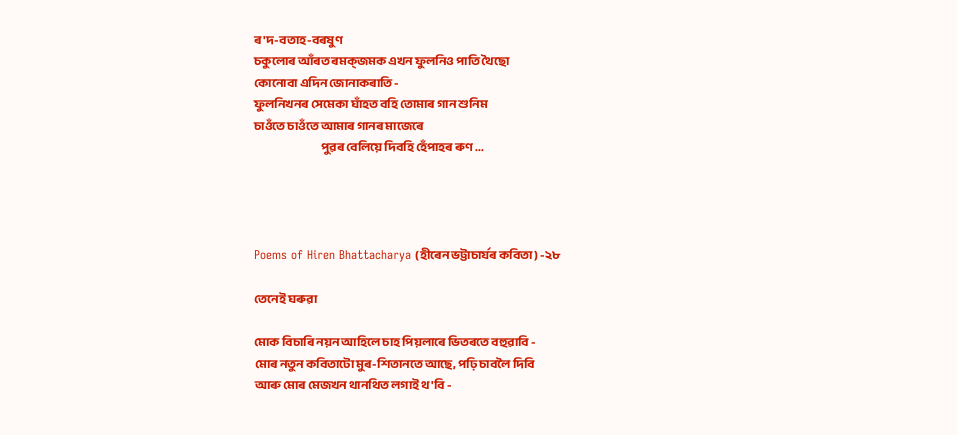ৰ'দ-বতাহ-বৰষুণ
চকুলোৰ আঁৰত ৰমক্‌জমক এখন ফুলনিও পাতি থৈছো
কোনোবা এদিন জোনাকৰাতি -
ফুলনিখনৰ সেমেকা ঘাঁহত বহি তোমাৰ গান শুনিম
চাওঁতে চাওঁতে আমাৰ গানৰ মাজেৰে
                                  পুৱৰ বেলিয়ে দিবহি হেঁপাহৰ ৰুণ ...




Poems of Hiren Bhattacharya (হীৰেন ভট্টাচাৰ্যৰ কবিতা) -২৮

তেনেই ঘৰুৱা

মোক বিচাৰি নয়ন আহিলে চাহ পিয়লাৰে ভিতৰতে বহুৱাবি -
মোৰ নতুন কবিতাটো মুৰ-শিতানতে আছে, পঢ়ি চাবলৈ দিবি
আৰু মোৰ মেজখন থানথিত লগাই থ'বি -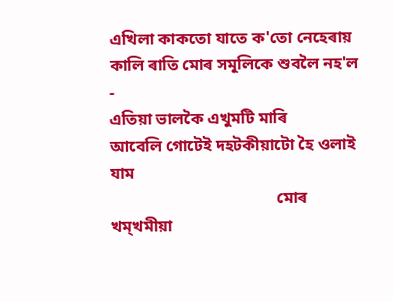এখিলা কাকতো যাতে ক'তো নেহেৰায়
কালি ৰাতি মোৰ সমূলিকে শুবলৈ নহ'ল -
এতিয়া ভালকৈ এখুমটি মাৰি
আবেলি গোটেই দহটকীয়াটো হৈ ওলাই যাম
                                        মোৰ খম্‌খমীয়া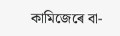কামিজেৰে বা-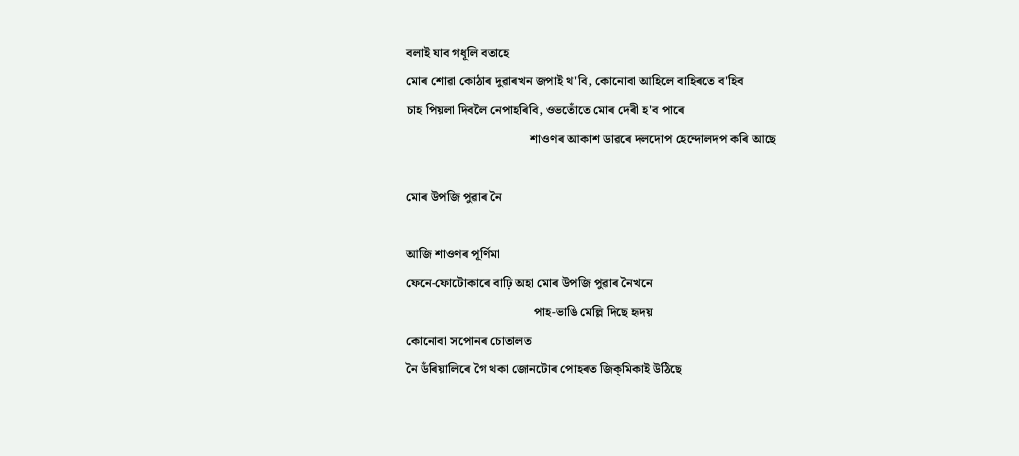বলাই যাব গধূলি বতাহে
মোৰ শোৱা কোঠাৰ দুৱাৰখন জপাই থ'বি, কোনোবা আহিলে বাহিৰতে ব'হিব
চাহ পিয়লা দিবলৈ নেপাহৰিবি, ওভতোঁতে মোৰ দেৰী হ'ব পাৰে
                                        শাওণৰ আকাশ ডাৱৰে দলদোপ হেন্দোলদপ কৰি আছে

মোৰ উপজি পুৱাৰ নৈ

আজি শাওণৰ পূৰ্ণিমা
ফেনে-ফোটোকাৰে বাঢ়ি অহা মোৰ উপজি পুৱাৰ নৈখনে
                                         পাহ-ভাঙি মেল্লি দিছে হৃদয়
কোনোবা সপোনৰ চোতালত
নৈ ডঁৰিয়ালিৰে গৈ থকা জোনটোৰ পোহৰত জিক্‌মিকাই উঠিছে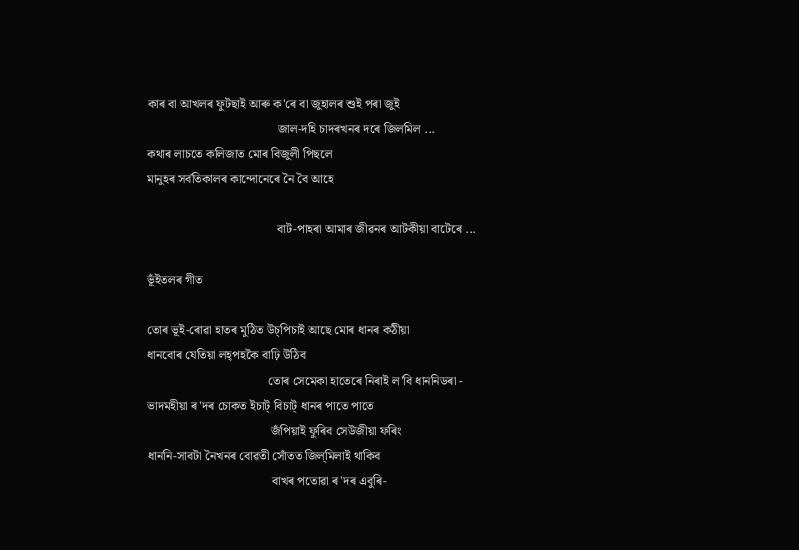কাৰ বা আখলৰ ফুটছাই আৰু ক'ৰে বা জুহালৰ শুই পৰা জুই
                                          জাল-দহি চাদৰখনৰ দৰে জিলমিল ...
কথাৰ লাচতে কলিজাত মোৰ বিজুলী পিছলে
মানুহৰ সৰ্বতিকালৰ কান্দোনেৰে নৈ বৈ আহে

                                          বাট-পাহৰা আমাৰ জীৱনৰ আটকীয়া বাটেৰে ...

ভূঁইতলৰ গীত

তোৰ ভূই-ৰোৱা হাতৰ মুঠিত উচ্‌পিচাই আছে মোৰ ধানৰ কঠীয়া
ধানবোৰ যেতিয়া লহ্‌পহকৈ বাঢ়ি উঠিব
                                       তোৰ সেমেকা হাতেৰে নিৰাই ল'বি ধাননিডৰা -
ভাদমহীয়া ৰ'দৰ চোকত ইচাট্‌ বিচাট্‌ ধানৰ পাতে পাতে
                                        জঁপিয়াই ফুৰিব সেউজীয়া ফৰিং
ধাননি-সাবটা নৈখনৰ বোৱতী সোঁতত জিল্‌মিলাই থাকিব
                                        বাখৰ পতোৱা ৰ'দৰ এবুৰি-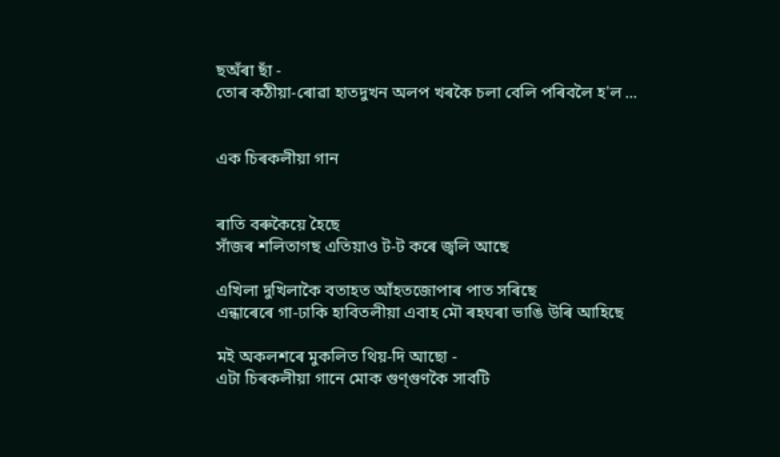ছঅঁৰা ছাঁ -
তোৰ কঠীয়া-ৰোৱা হাতদুখন অলপ খৰকৈ চলা বেলি পৰিবলৈ হ'ল ...


এক চিৰকলীয়া গান


ৰাতি বৰুকৈয়ে হৈছে
সাঁজৰ শলিতাগছ এতিয়াও ট-ট কৰে জ্বলি আছে

এখিলা দুখিলাকৈ বতাহত আঁহতজোপাৰ পাত সৰিছে
এন্ধাৰেৰে গা-ঢাকি হাবিতলীয়া এবাহ মৌ ৰহঘৰা ভাঙি উৰি আহিছে

মই অকলশৰে মুকলিত থিয়-দি আছো -
এটা চিৰকলীয়া গানে মোক গুণ্‌গুণকৈ সাবটি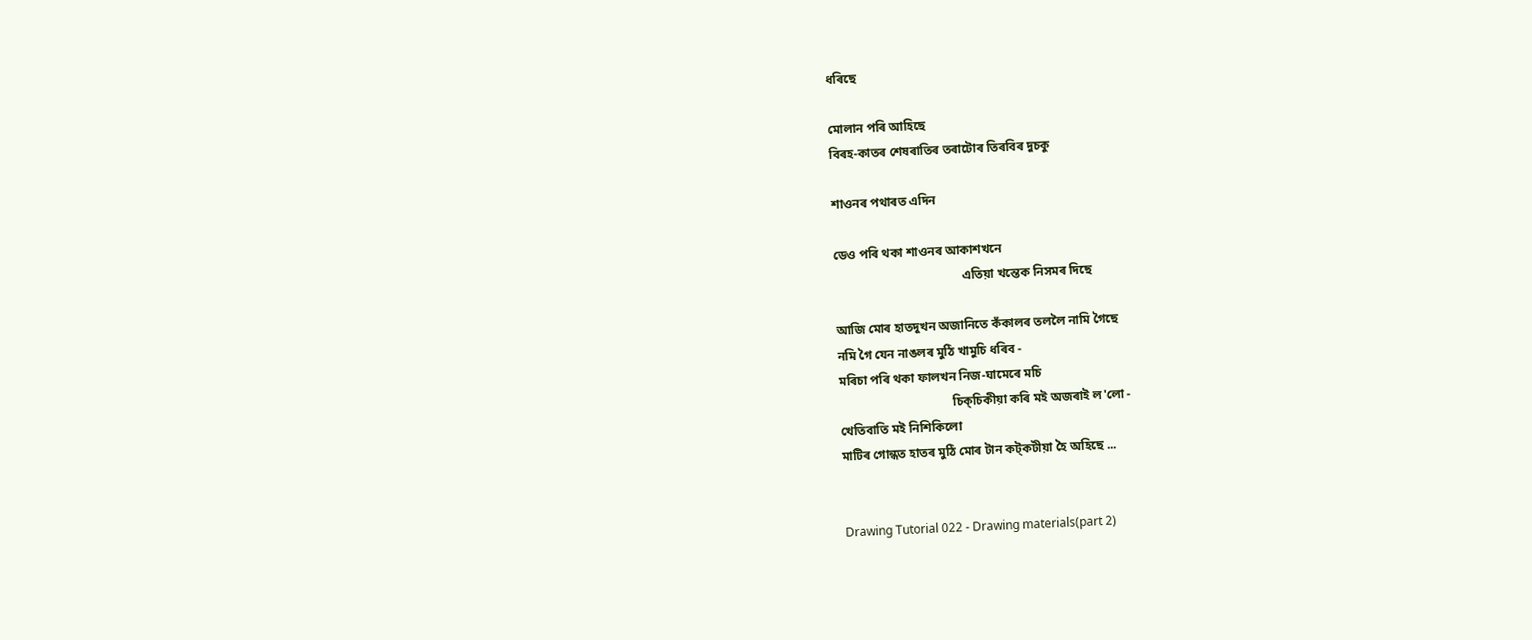ধৰিছে

মোলান পৰি আহিছে
বিৰহ-কাতৰ শেষৰাতিৰ তৰাটোৰ তিৰবিৰ দুচকু

শাওনৰ পথাৰত এদিন

ডেও পৰি থকা শাওনৰ আকাশখনে
                                         এতিয়া খন্তেক নিসমৰ দিছে

আজি মোৰ হাতদুখন অজানিতে কঁকালৰ তললৈ নামি গৈছে
নমি গৈ যেন নাঙলৰ মুঠি খামুচি ধৰিব -
মৰিচা পৰি থকা ফালখন নিজ-ঘামেৰে মচি
                                    চিক্‌চিকীয়া কৰি মই অজৰাই ল'লো -
খেতিবাতি মই নিশিকিলো
মাটিৰ গোন্ধত হাতৰ মুঠি মোৰ টান কট্কটীয়া হৈ অহিছে ...


Drawing Tutorial 022 - Drawing materials(part 2)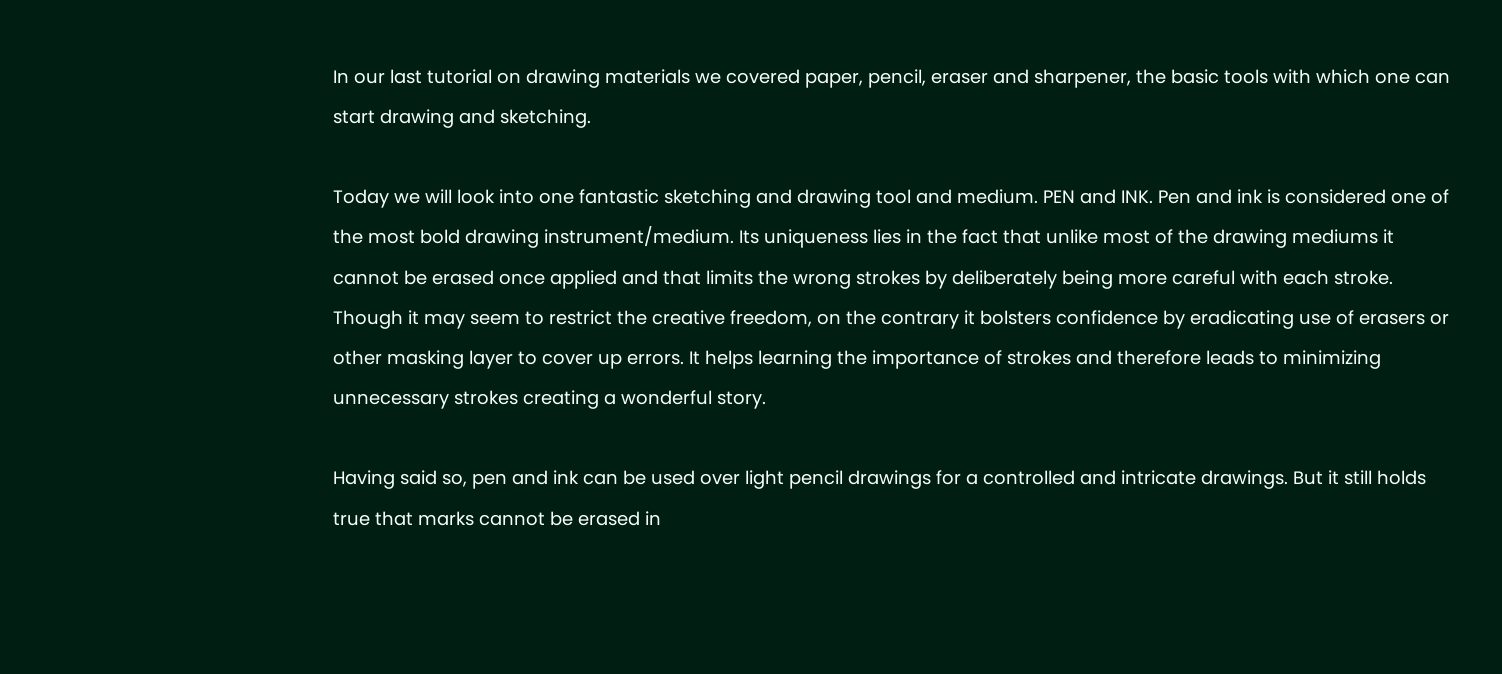In our last tutorial on drawing materials we covered paper, pencil, eraser and sharpener, the basic tools with which one can start drawing and sketching.

Today we will look into one fantastic sketching and drawing tool and medium. PEN and INK. Pen and ink is considered one of the most bold drawing instrument/medium. Its uniqueness lies in the fact that unlike most of the drawing mediums it cannot be erased once applied and that limits the wrong strokes by deliberately being more careful with each stroke. Though it may seem to restrict the creative freedom, on the contrary it bolsters confidence by eradicating use of erasers or other masking layer to cover up errors. It helps learning the importance of strokes and therefore leads to minimizing unnecessary strokes creating a wonderful story.

Having said so, pen and ink can be used over light pencil drawings for a controlled and intricate drawings. But it still holds true that marks cannot be erased in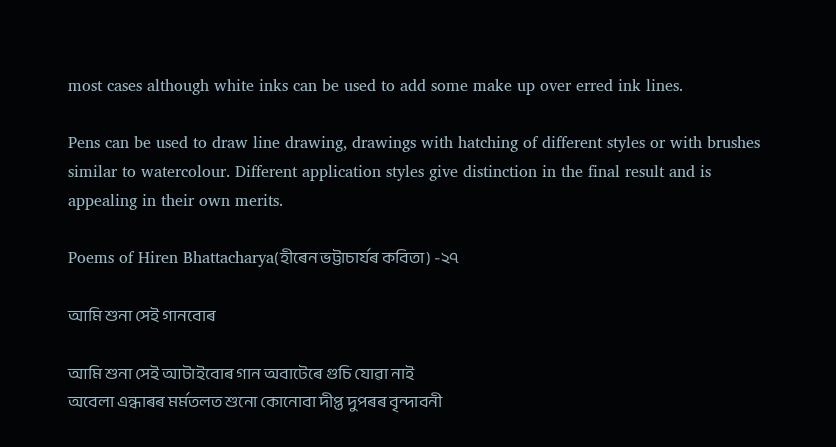most cases although white inks can be used to add some make up over erred ink lines.

Pens can be used to draw line drawing, drawings with hatching of different styles or with brushes similar to watercolour. Different application styles give distinction in the final result and is appealing in their own merits.

Poems of Hiren Bhattacharya(হীৰেন ভট্টাচাৰ্যৰ কবিতা) -২৭

আমি শুনা সেই গানবোৰ

আমি শুনা সেই আটাইবোৰ গান অবাটেৰে গুচি যোৱা নাই
অবেলা এন্ধাৰৰ মৰ্মতলত শুনো কোনোবা দীপ্ত দুপৰৰ বৃন্দাবনী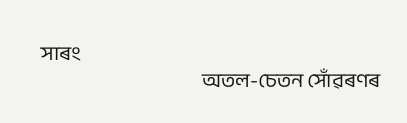সাৰং
                                             অতল-চেতন সোঁৱৰণৰ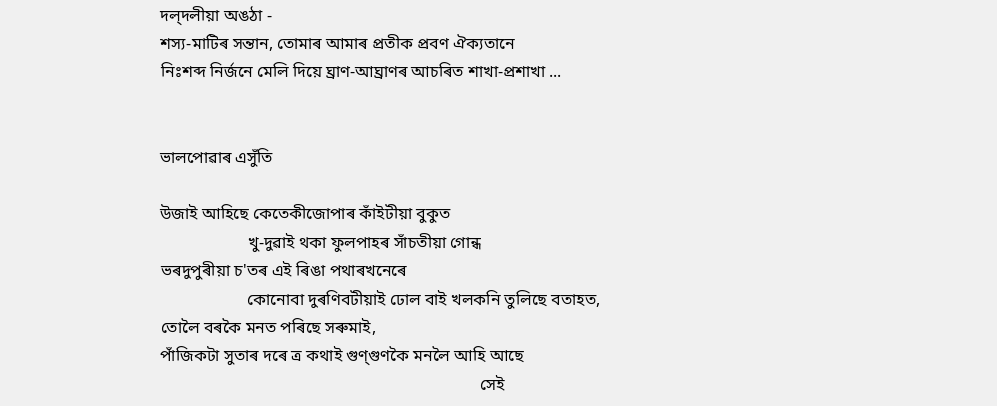দল্‌দলীয়া অঙঠা -
শস্য-মাটিৰ সন্তান, তোমাৰ আমাৰ প্ৰতীক প্ৰবণ ঐক্যতানে
নিঃশব্দ নিৰ্জনে মেলি দিয়ে ঘ্ৰাণ-আঘ্ৰাণৰ আচৰিত শাখা-প্ৰশাখা ...


ভালপোৱাৰ এসুঁতি

উজাই আহিছে কেতেকীজোপাৰ কাঁইটীয়া বুকুত
                     খু-দুৱাই থকা ফুলপাহৰ সাঁচতীয়া গোন্ধ
ভৰদুপুৰীয়া চ'তৰ এই ৰিঙা পথাৰখনেৰে
                     কোনোবা দুৰণিবটীয়াই ঢোল বাই খলকনি তুলিছে বতাহত,
তোলৈ বৰকৈ মনত পৰিছে সৰুমাই,
পাঁজিকটা সুতাৰ দৰে ত্ৰ কথাই গুণ্‌গুণকৈ মনলৈ আহি আছে
                                                                             সেই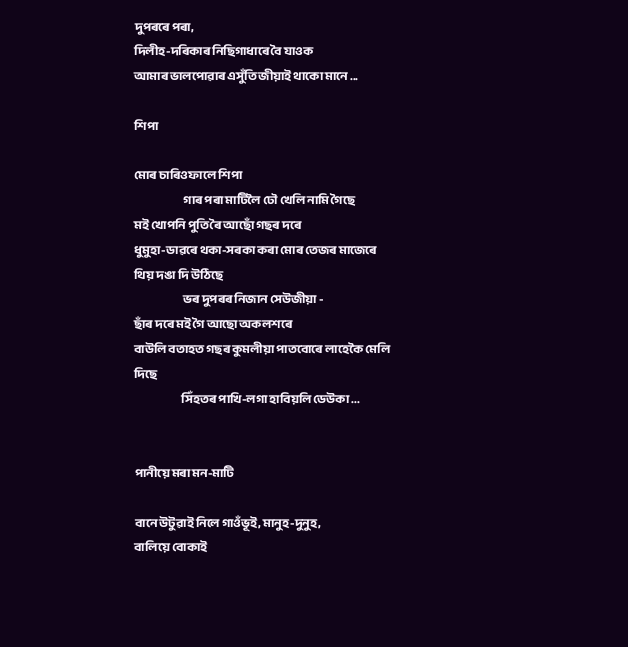দুপৰৰে পৰা,
দিলীহ-দৰিকাৰ নিছিগাধাৰে বৈ যাওক
আমাৰ ভালপোৱাৰ এসুঁতি জীয়াই থাকো মানে ...

শিপা

মোৰ চাৰিওফালে শিপা
                         গাৰ পৰা মাটিলৈ ঢৌ খেলি নামি গৈছে
মই খোপনি পুতি ৰৈ আছোঁ গছৰ দৰে
ধুমুহা-ডাৱৰে থকা-সৰকা কৰা মোৰ তেজৰ মাজেৰে থিয় দঙা দি উঠিছে
                         ভৰ দুপৰৰ নিজান সেউজীয়া -
ছাঁৰ দৰে মই গৈ আছো অকলশৰে
বাউলি বতাহত গছৰ কুমলীয়া পাতবোৰে লাহেকৈ মেলি দিছে
                        সিঁহতৰ পাখি-লগা হাবিয়লি ডেউকা ...


পানীয়ে মৰা মন-মাটি

বানে উটুৱাই নিলে গাওঁভূই, মানুহ-দুনুহ,
বালিয়ে বোকাই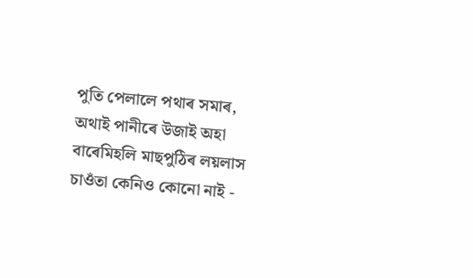পুতি পেলালে পথাৰ সমাৰ,
অথাই পানীৰে উজাই অহা
বাৰেমিহলি মাছপুঠিৰ লয়লাস চাওঁতা কেনিও কোনো নাই -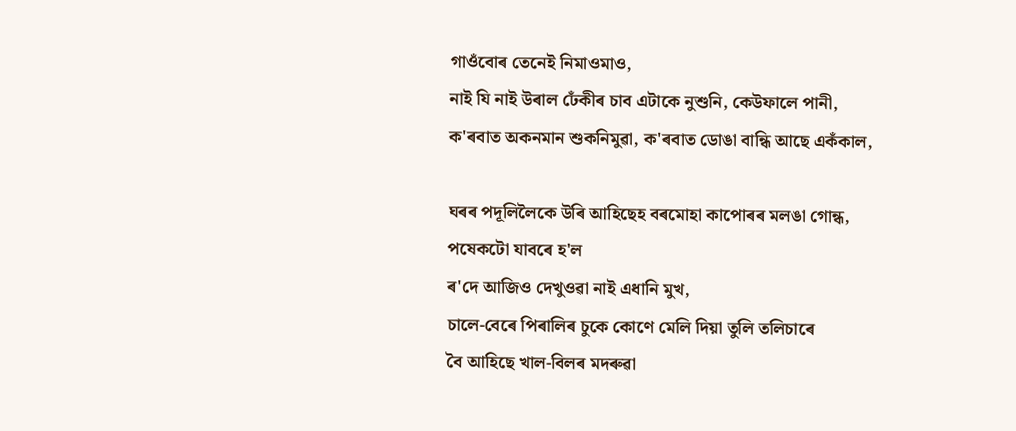গাওঁবোৰ তেনেই নিমাওমাও,
নাই যি নাই উৰাল ঢেঁকীৰ চাব এটাকে নুশুনি, কেউফালে পানী,
ক'ৰবাত অকনমান শুকনিমুৱা, ক'ৰবাত ডোঙা বান্ধি আছে একঁকাল,

ঘৰৰ পদূলিলৈকে উৰি আহিছেহ বৰমোহা কাপোৰৰ মলঙা গোন্ধ,
পষেকটো যাবৰে হ'ল
ৰ'দে আজিও দেখুওৱা নাই এধানি মুখ,
চালে-বেৰে পিৰালিৰ চুকে কোণে মেলি দিয়া তুলি তলিচাৰে
বৈ আহিছে খাল-বিলৰ মদৰুৱা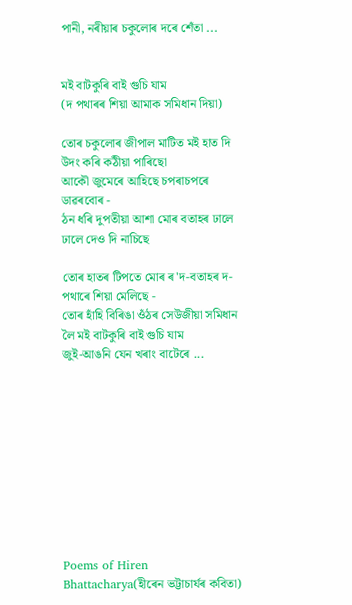পানী, নৰীয়াৰ চকুলোৰ দৰে শেঁতা ...


মই বাটকুৰি বাই গুচি যাম
(দ পথাৰৰ শিয়া আমাক সমিধান দিয়া)

তোৰ চকুলোৰ জীপাল মাটিত মই হাত দি উদং কৰি কঠীয়া পাৰিছো
আকৌ জুমেৰে আহিছে চপৰাচপৰে ডাৱৰবোৰ -
ঠন ধৰি দুপতীয়া আশা মোৰ বতাহৰ ঢালে ঢালে দেও দি নাচিছে

তোৰ হাতৰ টিপতে মোৰ ৰ'দ-বতাহৰ দ-পথাৰে শিয়া মেলিছে -
তোৰ হাঁহি বিৰিঙা ওঁঠৰ সেউজীয়া সমিধান লৈ মই বাটকুৰি বাই গুচি যাম
জুই-আঙনি যেন খৰাং বাটেৰে ...










Poems of Hiren Bhattacharya(হীৰেন ভট্টাচাৰ্যৰ কবিতা)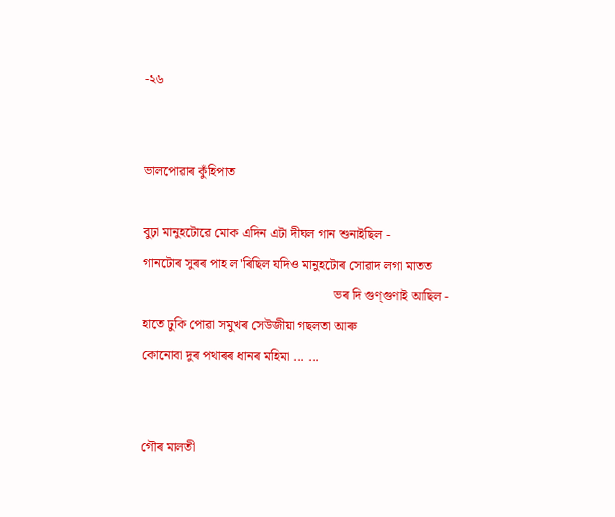-২৬


ভালপোৱাৰ কুঁহিপাত

বুঢ়া মানুহটোৱে মোক এদিন এটা দীঘল গান শুনাইছিল -
গানটোৰ সুৰৰ পাহ ল'ৰিছিল যদিও মানুহটোৰ সোৱাদ লগা মাতত
                                                         ভৰ দি গুণ্‌গুণাই আছিল -
হাতে ঢুকি পোৱা সমুখৰ সেউজীয়া গছলতা আৰু
কোনোবা দুৰ পথাৰৰ ধানৰ মহিমা ... ...


গৌৰ মালতী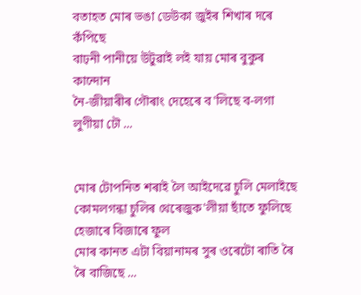বতাহত মোৰ ভঙা ডেউকা জুইৰ শিখাৰ দৰে কঁপিছে
বাঢ়নী পানীয়ে উটুৱাই লই যায় মোৰ বুকুৰ কান্দোন
নৈ-জীয়াৰীৰ গৌৰাং দেহেৰে ব'লিছে ব-লগা লুণীয়া ঢৌ ...


মোৰ টোপনিত শৰাই লৈ আইদেৱে চুলি মেলাইছে
কোমলগন্ধা চুলিৰ থেৰেজুক'লীয়া ছাঁতে ফুলিছে হেজাৰে বিজাৰে ফুল
মোৰ কানত এটা বিয়ানামৰ সুৰ ওৰেটো ৰাতি ৰৈ ৰৈ বাজিছে ...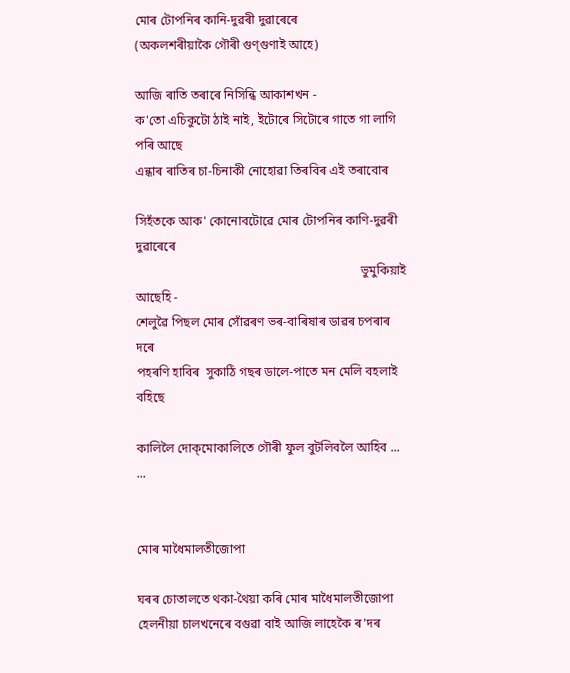মোৰ টোপনিৰ কানি-দুৱৰী দুৱাৰেৰে
(অকলশৰীয়াকৈ গৌৰী গুণ্‌গুণাই আহে)

আজি ৰাতি তৰাৰে নিসিন্ধি আকাশখন -
ক'তো এচিকুটো ঠাই নাই, ইটোৰে সিটোৰে গাতে গা লাগি পৰি আছে
এন্ধাৰ ৰাতিৰ চা-চিনাকী নোহোৱা তিৰবিৰ এই তৰাবোৰ

সিহঁতকে আক' কোনোবটোৱে মোৰ টোপনিৰ কাণি-দুৱৰী দুৱাৰেৰে
                                                                        ভুমুকিয়াই আছেহি -
শেলুৱৈ পিছল মোৰ সোঁৱৰণ ভৰ-বাৰিষাৰ ডাৱৰ চপৰাৰ দৰে
পহৰণি হাবিৰ  সুকাঠি গছৰ ডালে-পাতে মন মেলি বহলাই বহিছে

কালিলৈ দোক্‌মোকালিতে গৌৰী ফুল বুটলিবলৈ আহিব ... ...


মোৰ মাধৈমালতীজোপা

ঘৰৰ চোতালতে থকা-থৈয়া কৰি মোৰ মাধৈমালতীজোপা
হেলনীয়া চালখনেৰে বগুৱা বাই আজি লাহেকৈ ৰ'দৰ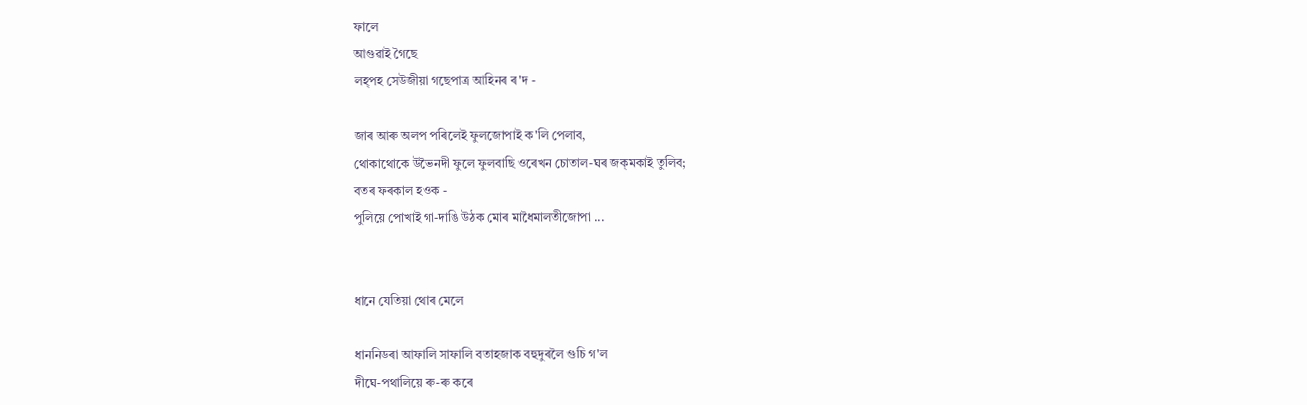ফালে
আগুৱাই গৈছে
লহ্‌পহ সেউজীয়া গছেপাত্ৰ আহিনৰ ৰ'দ -

জাৰ আৰু অলপ পৰিলেই ফুলজোপাই ক'লি পেলাব,
থোকাথোকে উভৈনদী ফুলে ফুলবাছি ওৰেখন চোতাল-ঘৰ জক্‌মকাই তুলিব;
বতৰ ফৰকাল হওক -
পুলিয়ে পোখাই গা-দাঙি উঠক মোৰ মাধৈমালতীজোপা ...


ধানে যেতিয়া থোৰ মেলে

ধাননিডৰা আফালি সাফালি বতাহজাক বহুদুৰলৈ গুচি গ'ল
দীঘে-পথালিয়ে ৰু-ৰু কৰে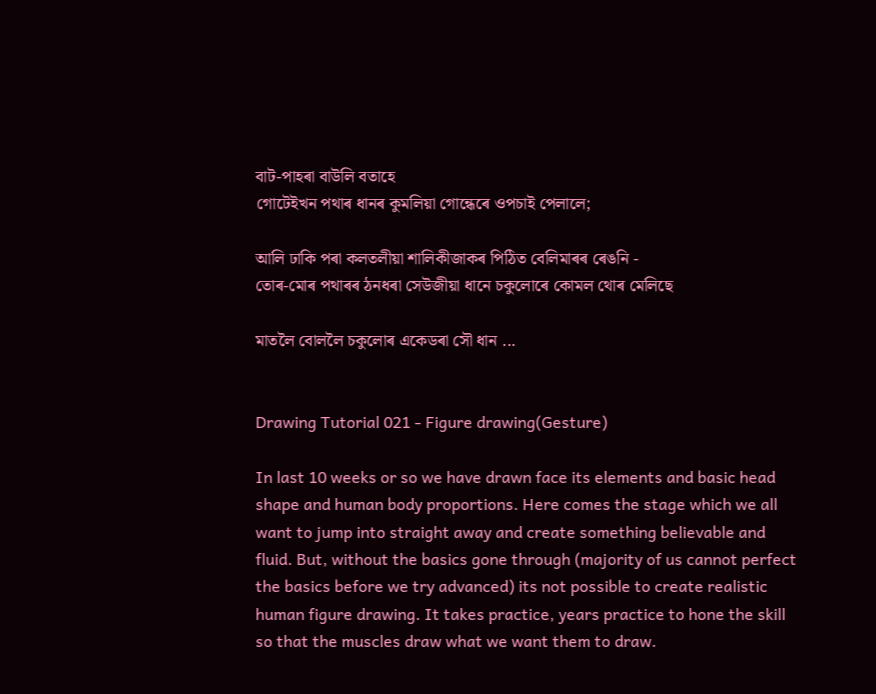বাট-পাহৰা বাউলি বতাহে
গোটেইখন পথাৰ ধানৰ কুমলিয়া গোন্ধেৰে ওপচাই পেলালে;

আলি ঢাকি পৰা কলতলীয়া শালিকীজাকৰ পিঠিত বেলিমাৰৰ ৰেঙনি -
তোৰ-মোৰ পথাৰৰ ঠনধৰা সেউজীয়া ধানে চকুলোৰে কোমল থোৰ মেলিছে

মাতলৈ বোললৈ চকুলোৰ একেডৰা সৌ ধান ...


Drawing Tutorial 021 - Figure drawing(Gesture)

In last 10 weeks or so we have drawn face its elements and basic head shape and human body proportions. Here comes the stage which we all want to jump into straight away and create something believable and fluid. But, without the basics gone through (majority of us cannot perfect the basics before we try advanced) its not possible to create realistic human figure drawing. It takes practice, years practice to hone the skill so that the muscles draw what we want them to draw.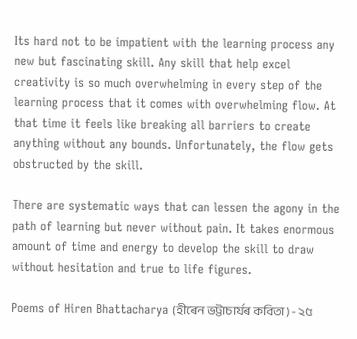Its hard not to be impatient with the learning process any new but fascinating skill. Any skill that help excel creativity is so much overwhelming in every step of the learning process that it comes with overwhelming flow. At that time it feels like breaking all barriers to create anything without any bounds. Unfortunately, the flow gets obstructed by the skill.

There are systematic ways that can lessen the agony in the path of learning but never without pain. It takes enormous amount of time and energy to develop the skill to draw without hesitation and true to life figures.

Poems of Hiren Bhattacharya (হীৰেন ভট্টাচাৰ্যৰ কবিতা) - ২৫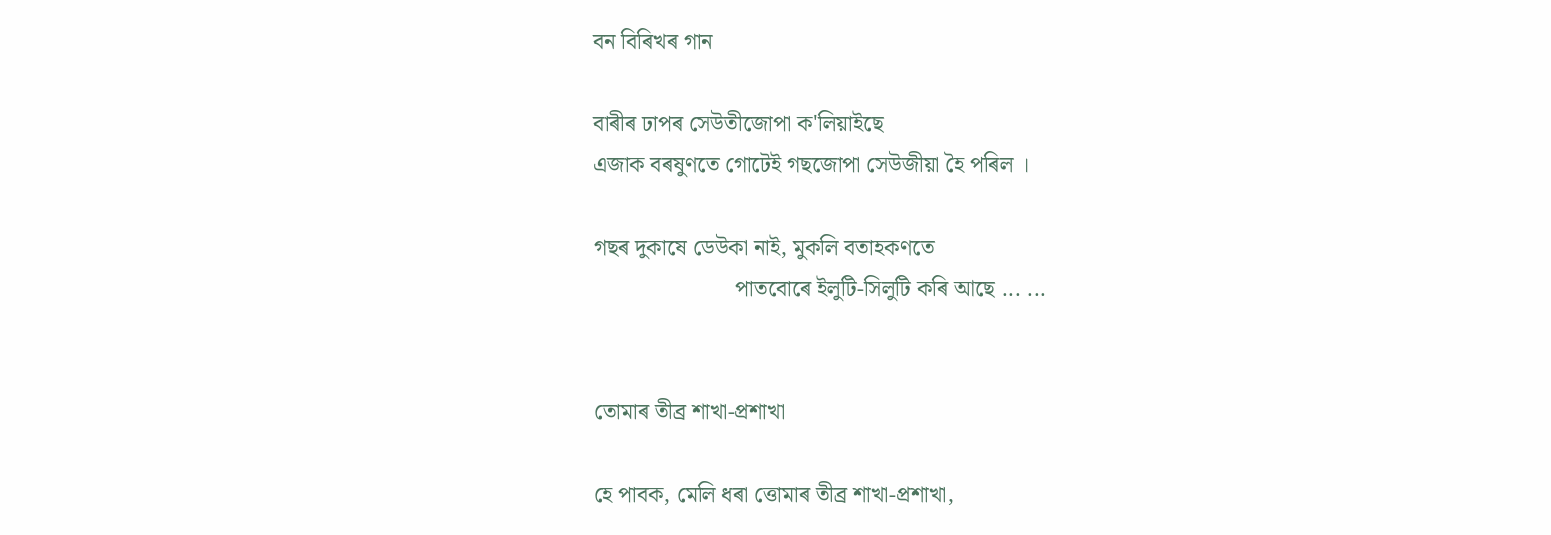বন বিৰিখৰ গান

বাৰীৰ ঢাপৰ সেউতীজোপা ক'লিয়াইছে
এজাক বৰষুণতে গোটেই গছজোপা সেউজীয়া হৈ পৰিল ।

গছৰ দুকাষে ডেউকা নাই, মুকলি বতাহকণতে
                         পাতবোৰে ইলুটি-সিলুটি কৰি আছে ... ...


তোমাৰ তীব্ৰ শাখা-প্ৰশাখা

হে পাবক, মেলি ধৰা ত্তোমাৰ তীব্ৰ শাখা-প্ৰশাখা,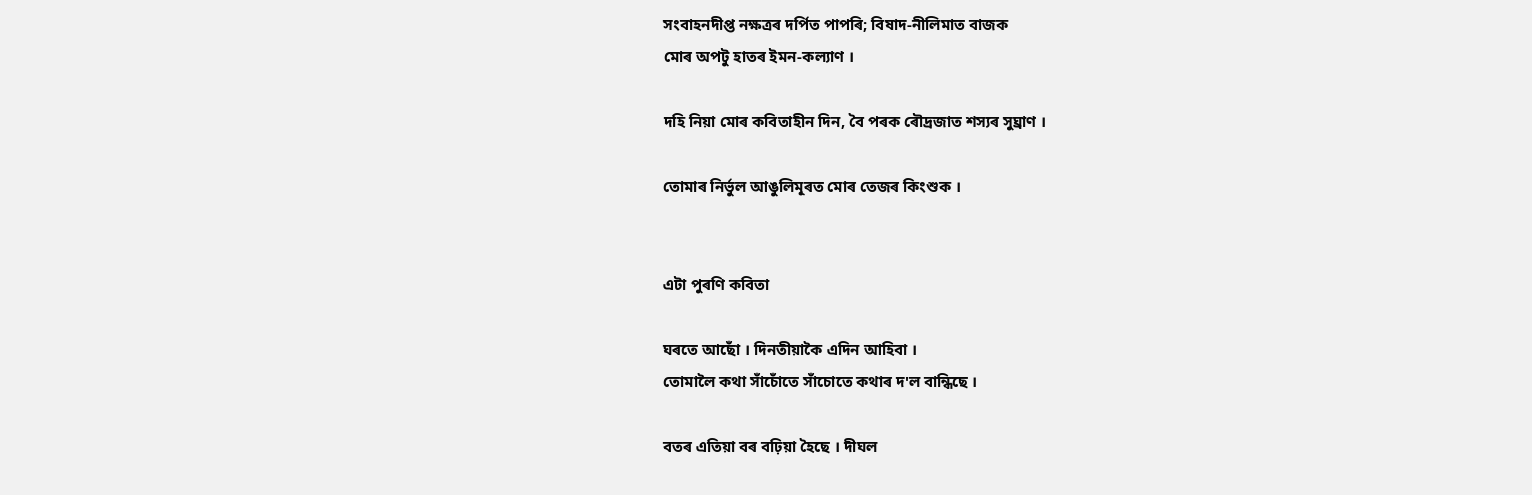সংবাহনদীপ্ত নক্ষত্ৰৰ দৰ্পিত পাপৰি; বিষাদ-নীলিমাত বাজক
মোৰ অপটু হাতৰ ইমন-কল্যাণ ।

দহি নিয়া মোৰ কবিতাহীন দিন, বৈ পৰক ৰৌদ্ৰজাত শস্যৰ সুঘ্ৰাণ ।

তোমাৰ নিৰ্ভুল আঙুলিমূৰত মোৰ তেজৰ কিংশুক ।


এটা পুৰণি কবিতা

ঘৰতে আছোঁ । দিনতীয়াকৈ এদিন আহিবা ।
তোমালৈ কথা সাঁচোঁতে সাঁচোতে কথাৰ দ'ল বান্ধিছে ।

বতৰ এতিয়া বৰ বঢ়িয়া হৈছে । দীঘল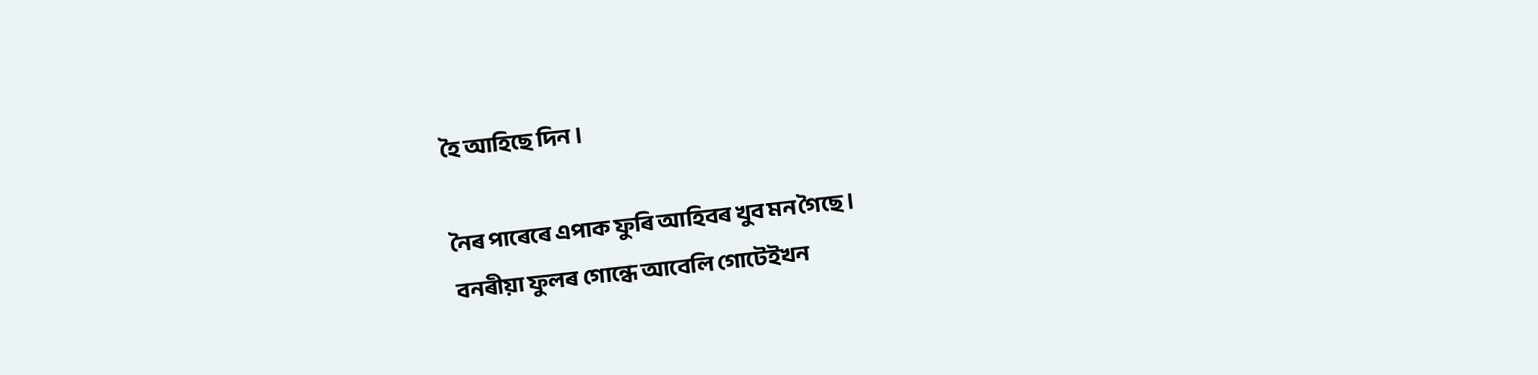হৈ আহিছে দিন ।

নৈৰ পাৰেৰে এপাক ফুৰি আহিবৰ খুব মন গৈছে ।
বনৰীয়া ফুলৰ গোন্ধে আবেলি গোটেইখন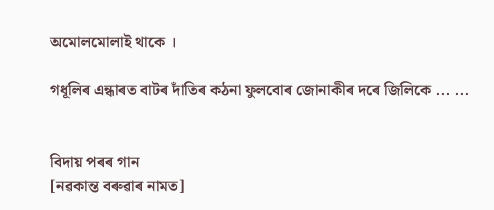অমোলমোলাই থাকে ।

গধূলিৰ এন্ধাৰত বাটৰ দাঁতিৰ কঠনা ফুলবোৰ জোনাকীৰ দৰে জিলিকে ... ...


বিদায় পৰৰ গান
[নৱকান্ত বৰুৱাৰ নামত]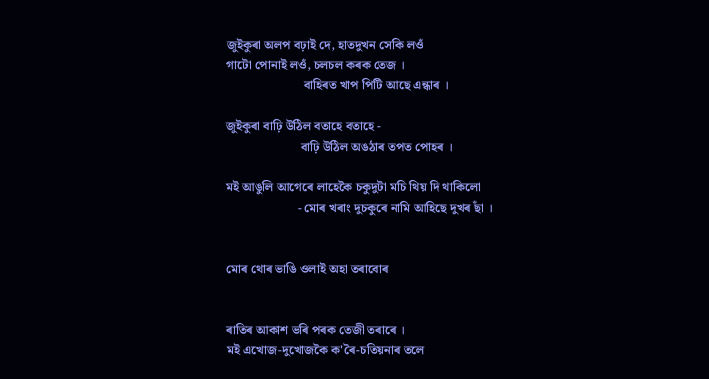জুইকুৰা অলপ বঢ়াই দে, হাতদুখন সেকি লওঁ
গাটো পোনাই লওঁ, চলচল কৰক তেজ ।
                         বাহিৰত খাপ পিটি আছে এন্ধাৰ ।

জুইকুৰা বাঢ়ি উঠিল বতাহে বতাহে -
                        বাঢ়ি উঠিল অঙঠাৰ তপত পোহৰ ।

মই আঙুলি আগেৰে লাহেকৈ চকুদুটা মচি থিয় দি থাকিলো
                       - মোৰ খৰাং দুচকুৰে নামি আহিছে দুখৰ ছাঁ ।


মোৰ থোৰ ভাঙি ওলাই অহা তৰাবোৰ


ৰাতিৰ আকাশ ভৰি পৰক তেজী তৰাৰে ।
মই এখোজ-দুখোজকৈ ক'ৰৈ-চতিয়নাৰ তলে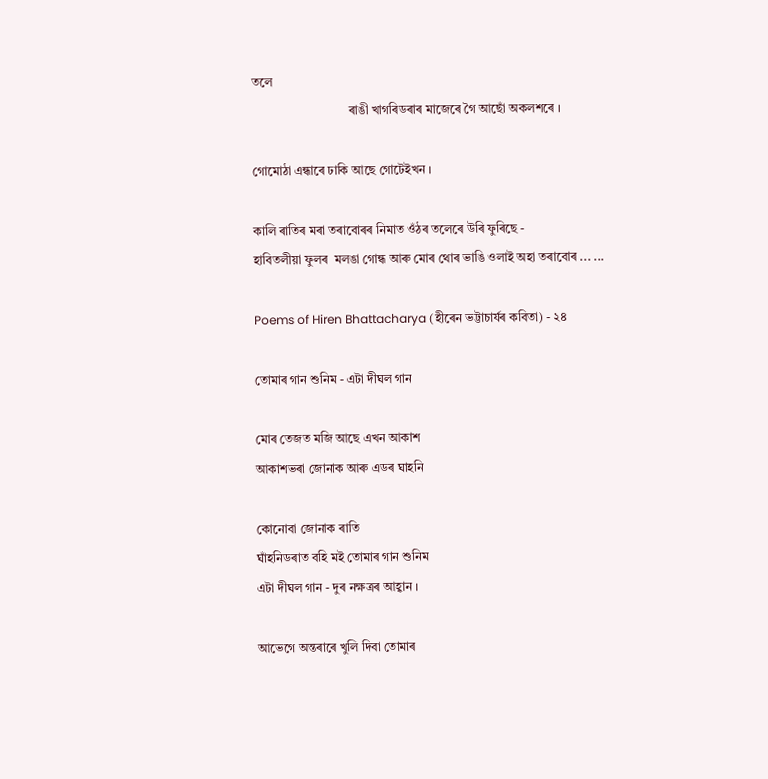তলে
                               ৰাঙী খাগৰিডৰাৰ মাজেৰে গৈ আছোঁ অকলশৰে ।

গোমোঠা এন্ধাৰে ঢাকি আছে গোটেইখন ।

কালি ৰাতিৰ মৰা তৰাবোৰৰ নিমাত ওঁঠৰ তলেৰে উৰি ফুৰিছে -
হাবিতলীয়া ফুলৰ  মলঙা গোন্ধ আৰু মোৰ থোৰ ভাঙি ওলাই অহা তৰাবোৰ ... ...

Poems of Hiren Bhattacharya (হীৰেন ভট্টাচাৰ্যৰ কবিতা) - ২৪

তোমাৰ গান শুনিম - এটা দীঘল গান

মোৰ তেজত মজি আছে এখন আকাশ
আকাশভৰা জোনাক আৰু এডৰ ঘাহনি

কোনোবা জোনাক ৰাতি
ঘাঁহনিডৰাত বহি মই তোমাৰ গান শুনিম
এটা দীঘল গান - দুৰ নক্ষত্ৰৰ আহ্বান ।

আভেগে অন্তৰাৰে খুলি দিবা তোমাৰ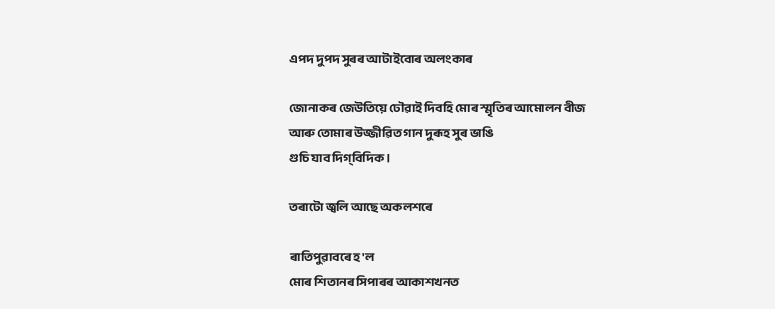এপদ দুপদ সুৰৰ আটাইবোৰ অলংকাৰ

জোনাকৰ জেউতিয়ে ঢৌৱাই দিবহি মোৰ স্মৃতিৰ আমোলন বীজ
আৰু তোমাৰ উজ্জীৱিত গান দুৰূহ সুৰ ভাঙি
গুচি যাব দিগ্‌বিদিক ।

তৰাটো জ্বলি আছে অকলশৰে

ৰাতিপুৱাবৰে হ'ল
মোৰ শিতানৰ সিপাৰৰ আকাশখনত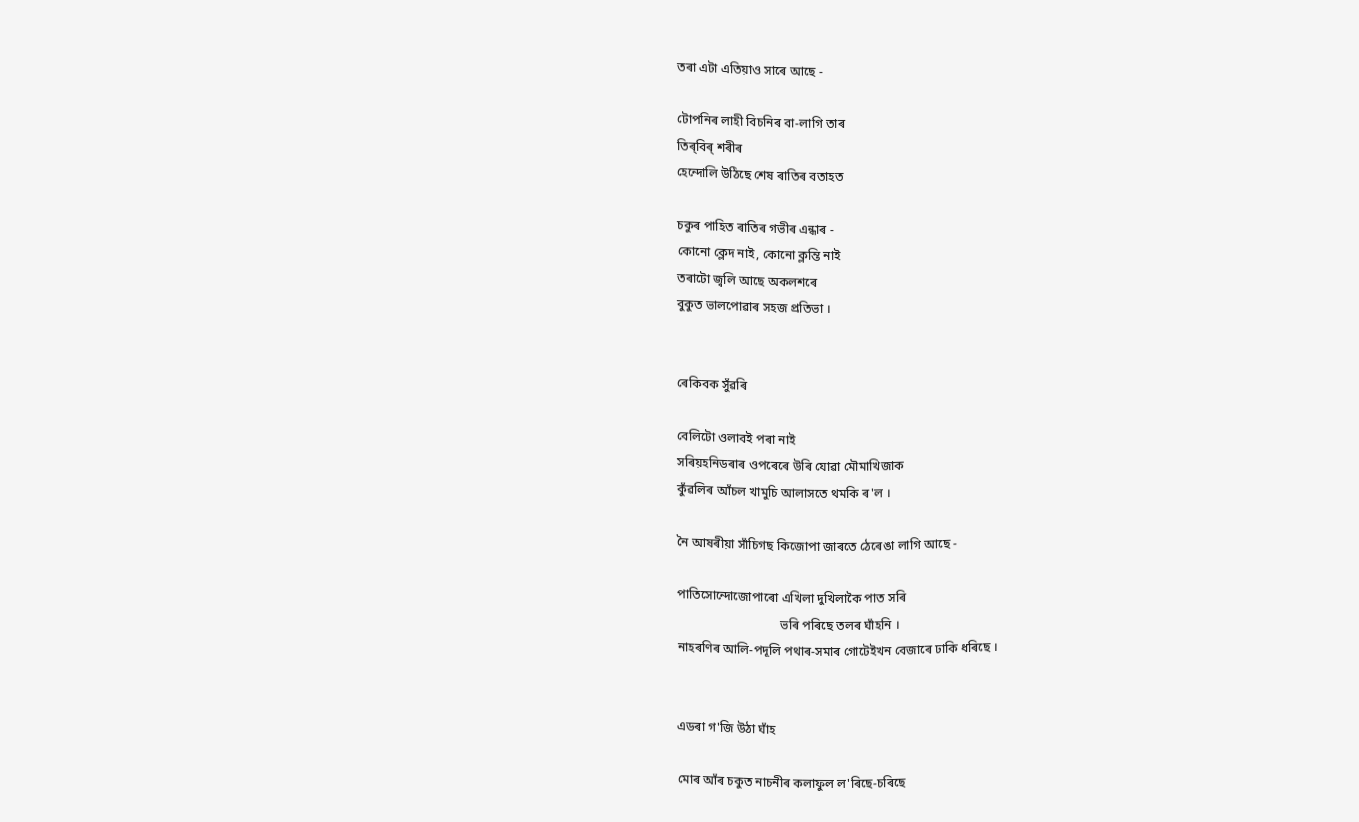তৰা এটা এতিয়াও সাৰে আছে -

টোপনিৰ লাহী বিচনিৰ বা-লাগি তাৰ
তিৰ্‌বিৰ্‌ শৰীৰ
হেন্দোলি উঠিছে শেষ ৰাতিৰ বতাহত

চকুৰ পাহিত ৰাতিৰ গভীৰ এন্ধাৰ -
কোনো ক্লেদ নাই, কোনো ক্লন্তি নাই
তৰাটো জ্বলি আছে অকলশৰে
বুকুত ভালপোৱাৰ সহজ প্ৰতিভা ।


ৰেকিবক সুঁৱৰি

বেলিটো ওলাবই পৰা নাই
সৰিয়হনিডৰাৰ ওপৰেৰে উৰি যোৱা মৌমাখিজাক
কুঁৱলিৰ আঁচল খামুচি আলাসতে থমকি ৰ'ল ।

নৈ আষৰীয়া সাঁচিগছ কিজোপা জাৰতে ঠেৰেঙা লাগি আছে -

পাতিসোন্দোজোপাৰো এখিলা দুখিলাকৈ পাত সৰি
                                 ভৰি পৰিছে তলৰ ঘাঁহনি ।
নাহৰণিৰ আলি-পদূলি পথাৰ-সমাৰ গোটেইখন বেজাৰে ঢাকি ধৰিছে ।


এডৰা গ'জি উঠা ঘাঁহ

মোৰ আঁৰ চকুত নাচনীৰ কলাফুল ল'ৰিছে-চৰিছে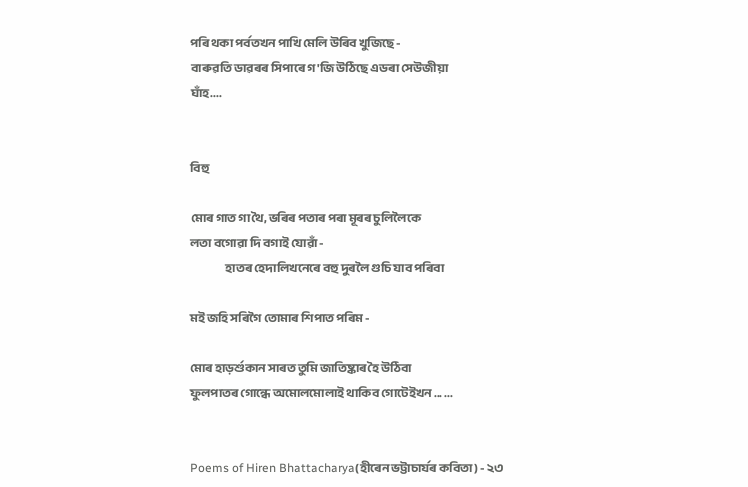পৰি থকা পৰ্বতখন পাখি মেলি উৰিব খুজিছে -
বাৰুৱতি ডাৱৰৰ সিপাৰে গ'জি উঠিছে এডৰা সেউজীয়া
ঘাঁহ....


বিহু

মোৰ গাত গা থৈ, ভৰিৰ পতাৰ পৰা মূৰৰ চুলিলৈকে
লতা বগোৱা দি বগাই যোৱাঁ -
                  হাতৰ হেদালিখনেৰে বহু দুৰলৈ গুচি যাব পৰিবা

মই জহি সৰিগৈ তোমাৰ শিপাত পৰিম -

মোৰ হাড়ৰ্শুকান সাৰত তুমি জাতিষ্কাৰ হৈ উঠিবা
ফুলপাতৰ গোন্ধে অমোলমোলাই থাকিব গোটেইখন ... ...


Poems of Hiren Bhattacharya(হীৰেন ভট্টাচাৰ্যৰ কবিতা) - ২৩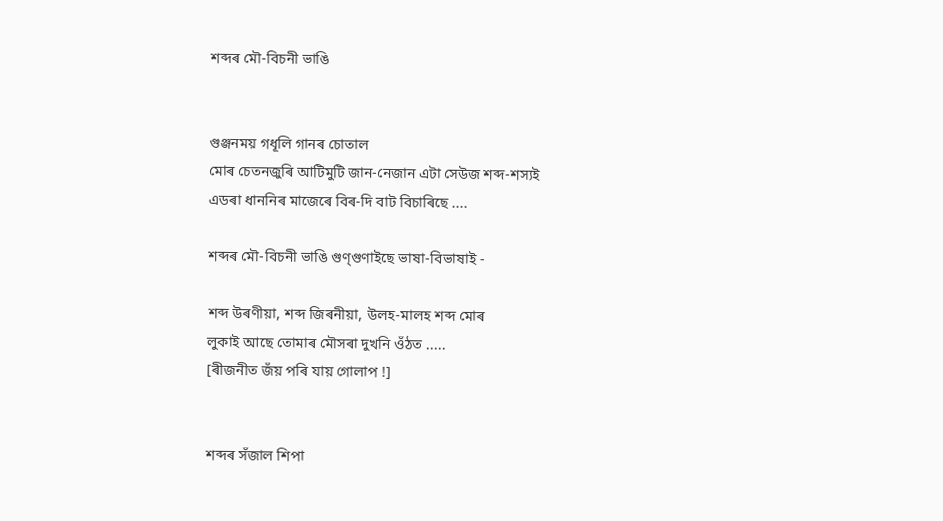শব্দৰ মৌ-বিচনী ভাঙি


গুঞ্জনময় গধূলি গানৰ চোতাল
মোৰ চেতনজুৰি আটিমুটি জান-নেজান এটা সেউজ শব্দ-শস্যই
এডৰা ধাননিৰ মাজেৰে বিৰ-দি বাট বিচাৰিছে ....

শব্দৰ মৌ-বিচনী ভাঙি গুণ্‌গুণাইছে ভাষা-বিভাষাই -

শব্দ উৰণীয়া, শব্দ জিৰনীয়া, উলহ-মালহ শব্দ মোৰ
লুকাই আছে তোমাৰ মৌসৰা দুখনি ওঁঠত .....
[ৰীজনীত জঁয় পৰি যায় গোলাপ !]


শব্দৰ সঁজাল শিপা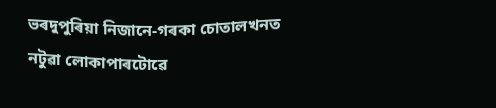ভৰদুপুৰিয়া নিজানে-গৰকা চোতালখনত
নটুৱা লোকাপাৰটোৱে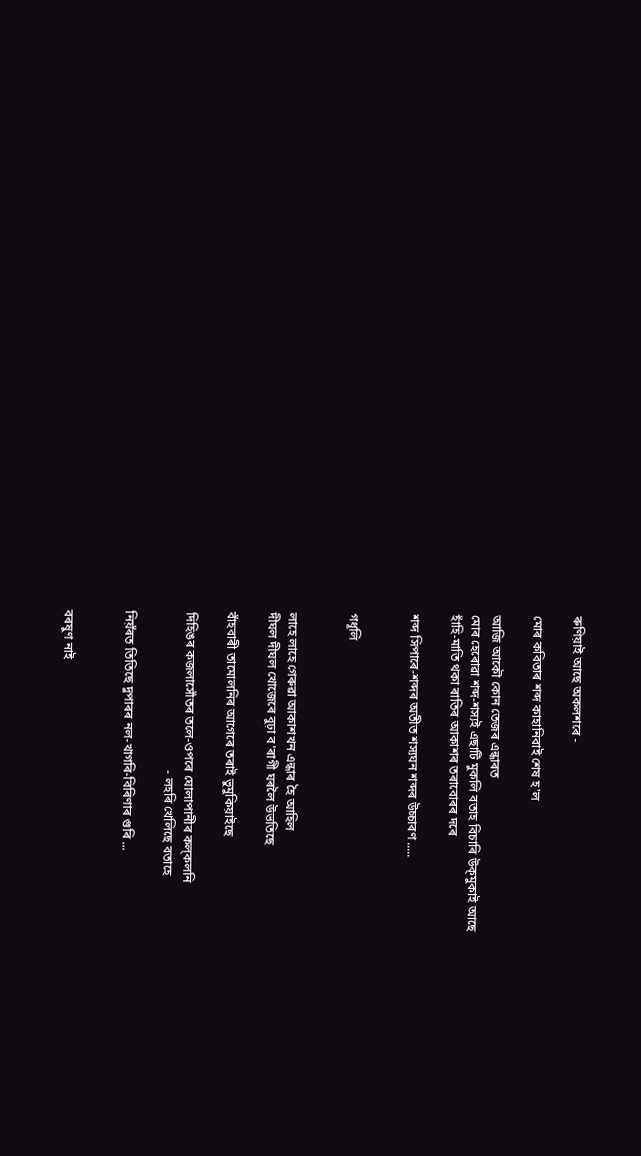ৰুণিয়াই আছে অকলশৰে -

মোৰ কবিতাৰ শব্দ কাহানিবাই শেষ হ'ল

আজি আকৌ কোন তেজৰ এন্ধাৰত
মোৰ হেৰোৱা শব্দ-শস্যই এছাটি মুকলি বতাহ বিচাৰি উক্‌মুকাই আছে
হাঁহি-মাতি থকা ৰাতিৰ আকাশৰ তৰাবোৰৰ দৰে

শব্দ সিপাৰে-শব্দৰ অতীত শস্যঘন শব্দৰ উচ্চাৰণ .....


গধূলি


লাহে লাহে গেৰুৱা আকাশখন এন্ধাৰ হৈ আহিল
দীঘল দীঘল খোজেৰে বুঢ়া ব'ৰাগী ঘৰলৈ উভতিছে

বাঁহবাৰী তামোলনিৰ আগেৰে তৰাই ভুমুকিয়াইছে

দিহিঙৰ কজলাসোঁতৰ তলে-ওপৰে ঘোলাপানীৰ কল্‌কলনি
                                                   - লহৰি খেলিছে বতাহে

নিয়ঁৰত তিতিছে দুপাৰৰ নল-খাগৰি-বিৰিণাৰ গুৰি ...


বৰষুণ নাই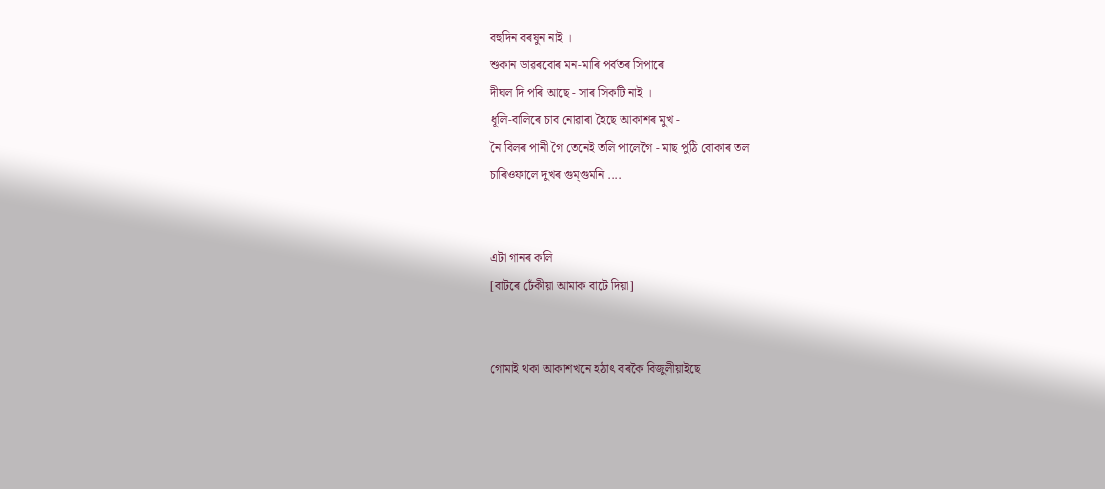বহুদিন বৰষুন নাই ।
শুকান ডাৱৰবোৰ মন-মাৰি পৰ্বতৰ সিপাৰে
দীঘল দি পৰি আছে - সাৰ সিকটি নাই ।
ধূলি-বালিৰে চাব নোৱাৰা হৈছে আকাশৰ মুখ -
নৈ বিলৰ পানী গৈ তেনেই তলি পালেগৈ - মাছ পুঠি বোকাৰ তল
চাৰিওফালে দুখৰ গুম্‌গুমনি ....


এটা গানৰ কলি
[বাটৰে ঢেঁকীয়া আমাক বাটে দিয়া]


গোমাই থকা আকাশখনে হঠাৎ বৰকৈ বিজুলীয়াইছে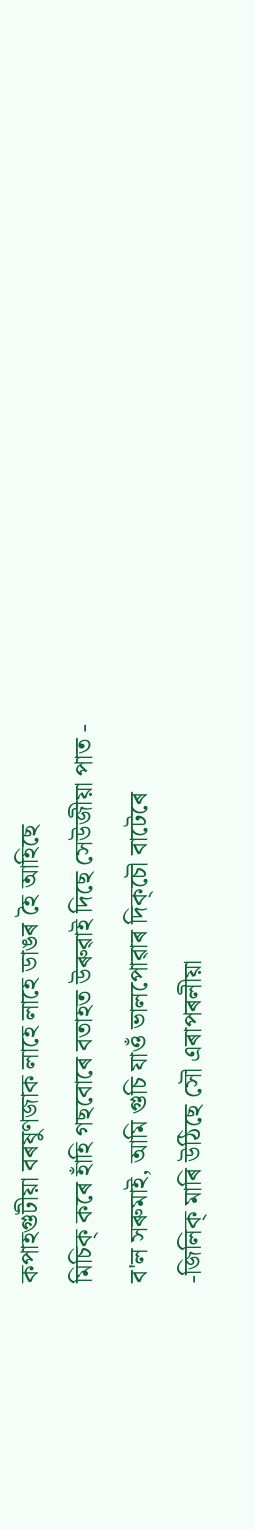কপাহগুটীয়া বৰষুণজাক লাহে লাহে ডাঙৰ হৈ আহিছে
মিচিক্‌ কৰে হাঁহি গছবোৰে বতাহত উৰুৱাই দিছে সেউজীয়া পাত -
ব'ল সৰুমাই, আমি গুচি যাওঁ ভালপোৱাৰ দিক্‌চৌ বাটেৰে
-জিলিক্‌ মাৰি উঠিছে সৌ এৰাপৰলীয়া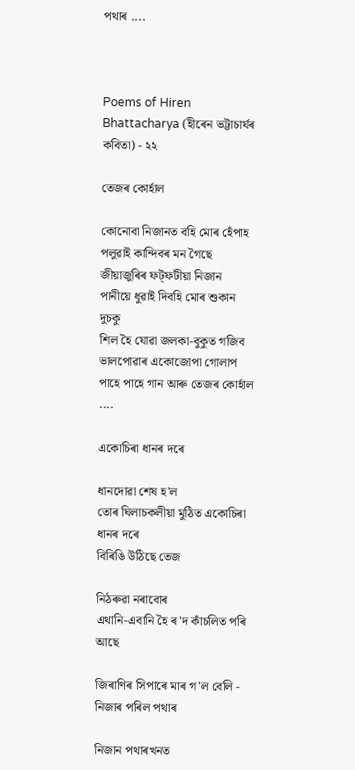পথাৰ ....



Poems of Hiren Bhattacharya (হীৰেন ভট্টাচাৰ্যৰ কবিতা) - ২২

তেজৰ কোৰ্হাল

কোনোবা নিজানত বহি মোৰ হেঁপাহ পলুৱাই কান্দিবৰ মন গৈছে
জীয়াজুৰিৰ ফট্‌ফটীয়া নিজান পানীয়ে ধুৱাই দিবহি মোৰ শুকান দুচকু
শিল হৈ যোৱা জলকা-বুকুত গজিব ভালপোৱাৰ একোজোপা গোলাপ
পাহে পাহে গান আৰু তেজৰ কোৰ্হাল ....

একোচিৰা ধানৰ দৰে

ধানদোৱা শেষ হ'ল
তোৰ ঘিলাচকলীয়া মুঠিত একোচিৰা ধানৰ দৰে
বিৰিঙি উঠিছে তেজ

নিঠৰুৱা নৰাবোৰ
এথানি-এবানি হৈ ৰ'দ কাঁচলিত পৰি আছে

জিৰাণিৰ সিপাৰে মাৰ গ'ল বেলি -
নিজাৰ পৰিল পথাৰ

নিজান পথাৰখনত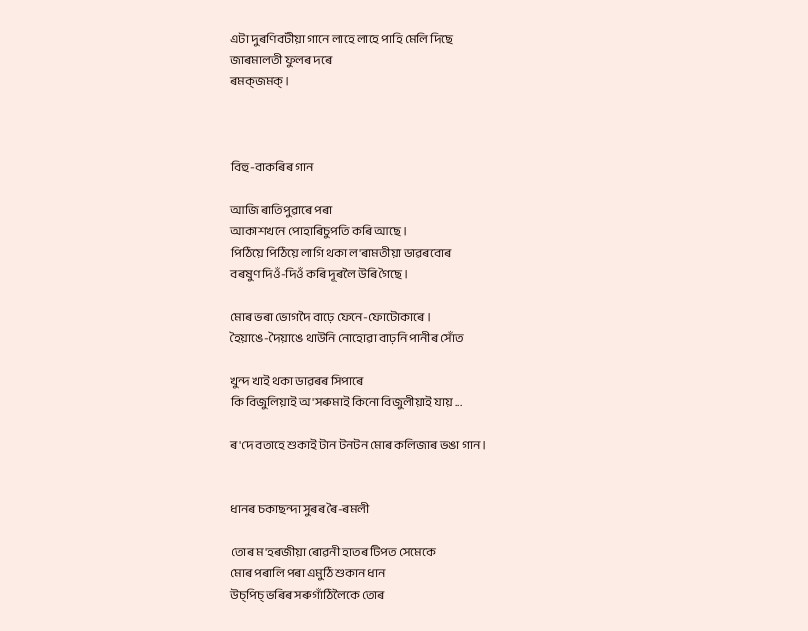এটা দুৰণিবটীয়া গানে লাহে লাহে পাহি মেলি দিছে
জাৰমালতী ফুলৰ দৰে
ৰমক্‌জমক্‌ ।



বিহু-বাকৰিৰ গান

আজি ৰাতিপুৱাৰে পৰা
আকাশখনে পোহাৰিচুপতি কৰি আছে ।
পিঠিয়ে পিঠিয়ে লাগি থকা ল'ৰামতীয়া ডাৱৰবোৰ
বৰষুণ দিওঁ-দিওঁ কৰি দূৰলৈ উৰি গৈছে ।

মোৰ ভৰা ভোগদৈ বাঢ়ে ফেনে-ফোটোকাৰে ।
হৈয়াঙে-দৈয়াঙে থাউনি নোহোৱা বাঢ়নি পানীৰ সোঁত

খুন্দ খাই থকা ডাৱৰৰ সিপাৰে
কি বিজুলিয়াই অ'সৰুমাই কিনো বিজুলীয়াই যায় ...

ৰ'দে বতাহে শুকাই টান টনটন মোৰ কলিজাৰ ভঙা গান ।


ধানৰ চকাছন্দা সুৰৰ ৰৈ-ৰমলী

তোৰ ম'হৰজীয়া ৰোৱনী হাতৰ টিপত সেমেকে
মোৰ পৰালি পৰা এমুঠি শুকান ধান
উচ্‌পিচ্‌ ভৰিৰ সৰুগাঁঠিলৈকে তোৰ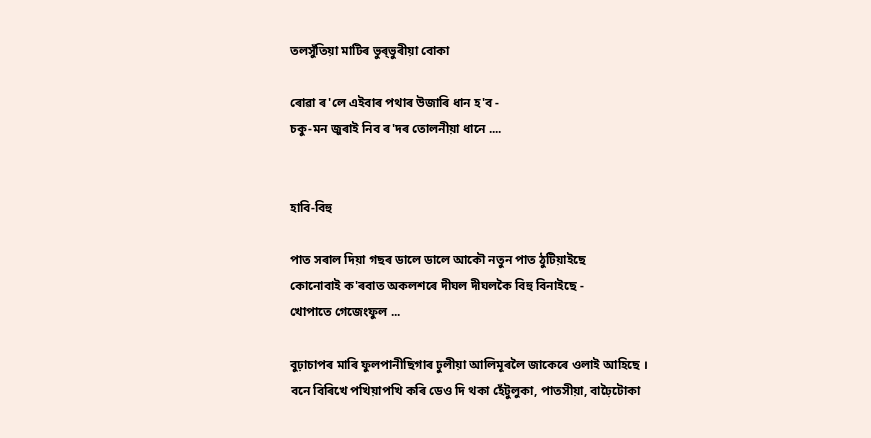তলসুঁতিয়া মাটিৰ ভুৰ্‌ভুৰীয়া বোকা

ৰোৱা ৰ'লে এইবাৰ পথাৰ উজাৰি ধান হ'ব -
চকু-মন জুৰাই নিব ৰ'দৰ তোলনীয়া ধানে ....


হাবি-বিহু

পাত সৰাল দিয়া গছৰ ডালে ডালে আকৌ নতুন পাত ঠুটিয়াইছে
কোনোবাই ক'ৰবাত অকলশৰে দীঘল দীঘলকৈ বিহু বিনাইছে -
খোপাতে গেজেংফুল ...

বুঢ়াচাপৰ মাৰি ফুলপানীছিগাৰ ঢুলীয়া আলিমূৰলৈ জাকেৰে ওলাই আহিছে ।
বনে বিৰিখে পখিয়াপখি কৰি ডেও দি থকা হেঁটুলুকা, পাতসীয়া, বাঢ়ৈটোকা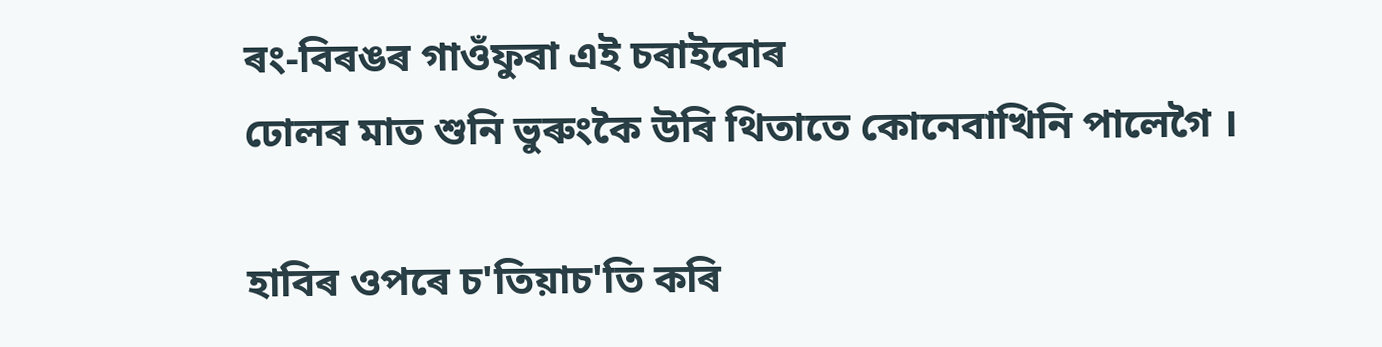ৰং-বিৰঙৰ গাওঁফুৰা এই চৰাইবোৰ
ঢোলৰ মাত শুনি ভুৰুংকৈ উৰি থিতাতে কোনেবাখিনি পালেগৈ ।

হাবিৰ ওপৰে চ'তিয়াচ'তি কৰি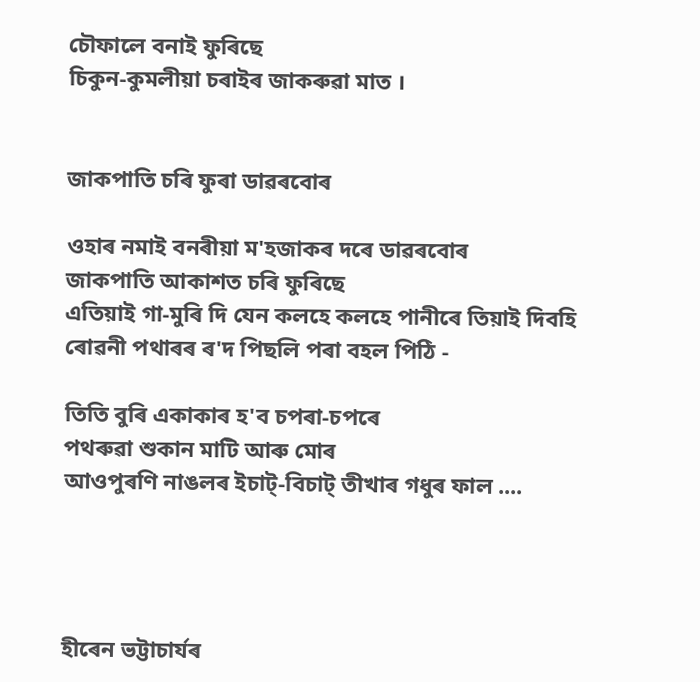চৌফালে বনাই ফুৰিছে
চিকুন-কুমলীয়া চৰাইৰ জাকৰুৱা মাত ।


জাকপাতি চৰি ফুৰা ডাৱৰবোৰ

ওহাৰ নমাই বনৰীয়া ম'হজাকৰ দৰে ডাৱৰবোৰ
জাকপাতি আকাশত চৰি ফুৰিছে
এতিয়াই গা-মুৰি দি যেন কলহে কলহে পানীৰে তিয়াই দিবহি
ৰোৱনী পথাৰৰ ৰ'দ পিছলি পৰা বহল পিঠি -

তিতি বুৰি একাকাৰ হ'ব চপৰা-চপৰে
পথৰুৱা শুকান মাটি আৰু মোৰ
আওপুৰণি নাঙলৰ ইচাট্‌-বিচাট্‌ তীখাৰ গধুৰ ফাল ....




হীৰেন ভট্টাচাৰ্যৰ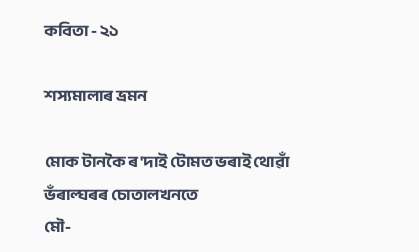কবিতা - ২১

শস্যমালাৰ ভ্ৰমন

মোক টানকৈ ৰ'দাই টোমত ভৰাই থোৱাঁ
ভঁৰাল্ঘৰৰ চোতালখনতে
মৌ-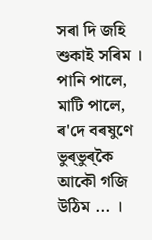সৰা দি জহি শুকাই সৰিম ।
পানি পালে, মাটি পালে, ৰ'দে বৰষুণে
ভুৰ্‌ভুৰ্‌কৈ আকৌ গজি উঠিম ... ।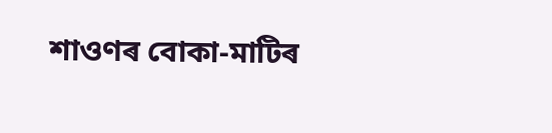শাওণৰ বোকা-মাটিৰ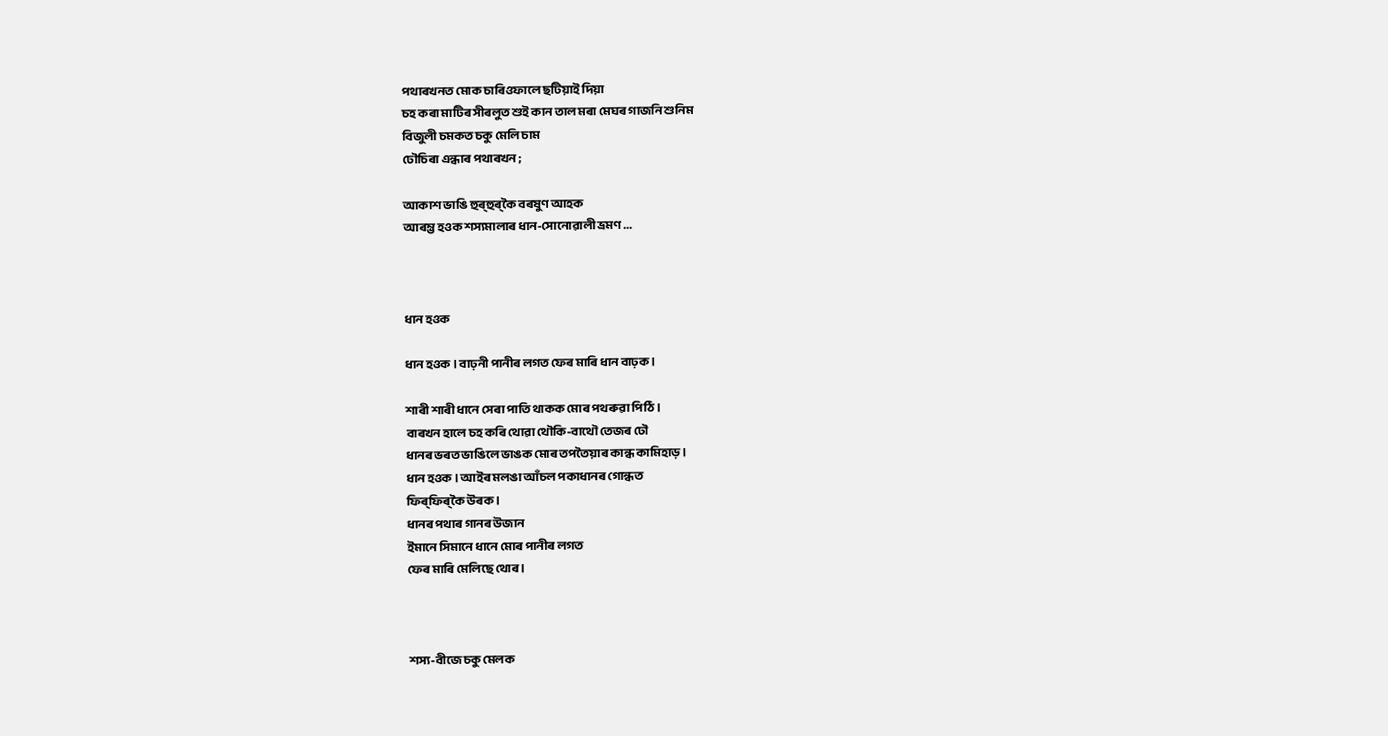পথাৰখনত মোক চাৰিওফালে ছটিয়াই দিয়া
চহ কৰা মাটিৰ সীৰলুত শুই কান তাল মৰা মেঘৰ গাজনি শুনিম
বিজুলী চমকত চকু মেলি চাম
ঢৌচিৰা এন্ধাৰ পথাৰখন ;

আকাশ ভাঙি হুৰ্‌হুৰ্‌কৈ বৰষুণ আহক
আৰম্ভ হওক শস্যমালাৰ ধান-সোনোৱালী ভ্ৰমণ ...



ধান হওক

ধান হওক । বাঢ়নী পানীৰ লগত ফেৰ মাৰি ধান বাঢ়ক ।

শাৰী শাৰী ধানে সেৰা পাতি থাকক মোৰ পথৰুৱা পিঠি ।
বাৰখন হালে চহ কৰি থোৱা থৌকি-বাথৌ তেজৰ ঢৌ
ধানৰ ভৰত ভাঙিলে ভাঙক মোৰ তপতৈয়াৰ কান্ধ কামিহাড় ।
ধান হওক । আইৰ মলঙা আঁচল পকাধানৰ গোন্ধত
ফিৰ্‌ফিৰ্‌কৈ উৰক ।
ধানৰ পথাৰ গানৰ উজান
ইমানে সিমানে ধানে মোৰ পানীৰ লগত
ফেৰ মাৰি মেলিছে থোৰ ।



শস্য-বীজে চকু মেলক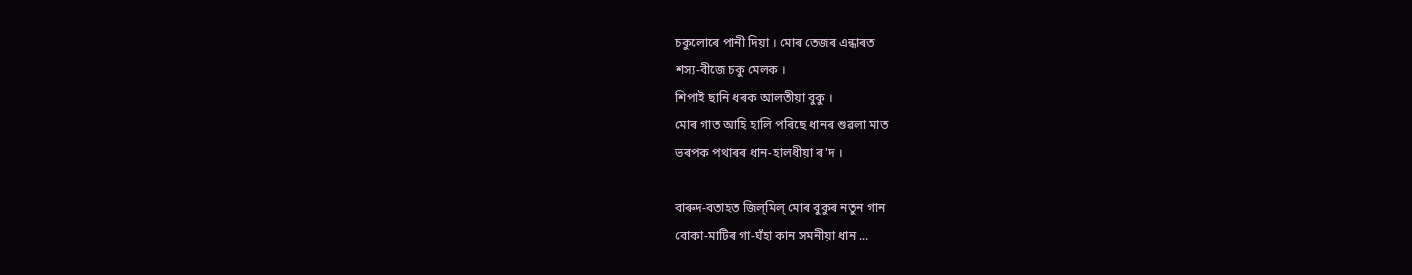চকুলোৰে পানী দিয়া । মোৰ তেজৰ এন্ধাৰত
শস্য-বীজে চকু মেলক ।
শিপাই ছানি ধৰক আলতীয়া বুকু ।
মোৰ গাত আহি হালি পৰিছে ধানৰ শুৱলা মাত
ভৰপক পথাৰৰ ধান-হালধীয়া ৰ'দ ।

বাৰুদ-বতাহত জিল্‌মিল্‌ মোৰ বুকুৰ নতুন গান
বোকা-মাটিৰ গা-ঘঁহা কান সমনীয়া ধান ...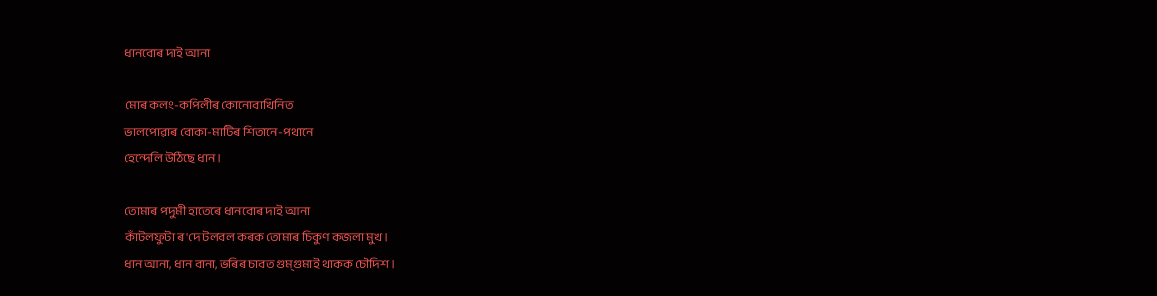ধানবোৰ দাই আনা

মোৰ কলং-কপিলীৰ কোনোবাখিনিত
ভালপোৱাৰ বোকা-মাটিৰ শিতানে-পথানে
হেন্দেলি উঠিছে ধান ।

তোমাৰ পদুমী হাতেৰে ধানবোৰ দাই আনা
কাঁটলফুটা ৰ'দে টলবল কৰক তোমাৰ চিকুণ কজলা মুখ ।
ধান আনা, ধান বানা, ভৰিৰ চাবত গুম্‌গুমাই থাকক চৌদিশ ।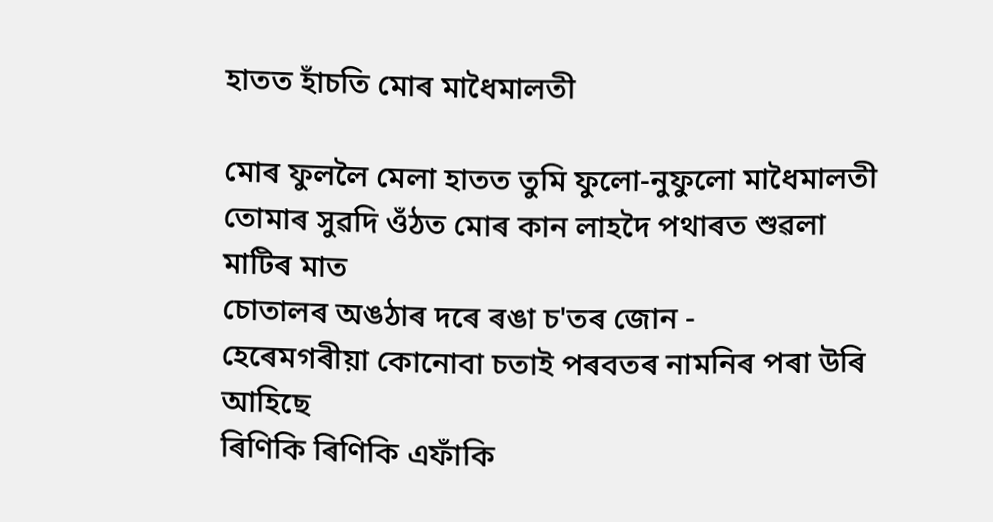হাতত হাঁচতি মোৰ মাধৈমালতী

মোৰ ফুললৈ মেলা হাতত তুমি ফুলো-নুফুলো মাধৈমালতী
তোমাৰ সুৱদি ওঁঠত মোৰ কান লাহদৈ পথাৰত শুৱলা মাটিৰ মাত
চোতালৰ অঙঠাৰ দৰে ৰঙা চ'তৰ জোন -
হেৰেমগৰীয়া কোনোবা চতাই পৰবতৰ নামনিৰ পৰা উৰি আহিছে
ৰিণিকি ৰিণিকি এফাঁকি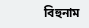বিহুনাম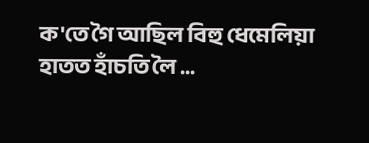ক'তে গৈ আছিল বিহু ধেমেলিয়া
হাতত হাঁচতি লৈ ...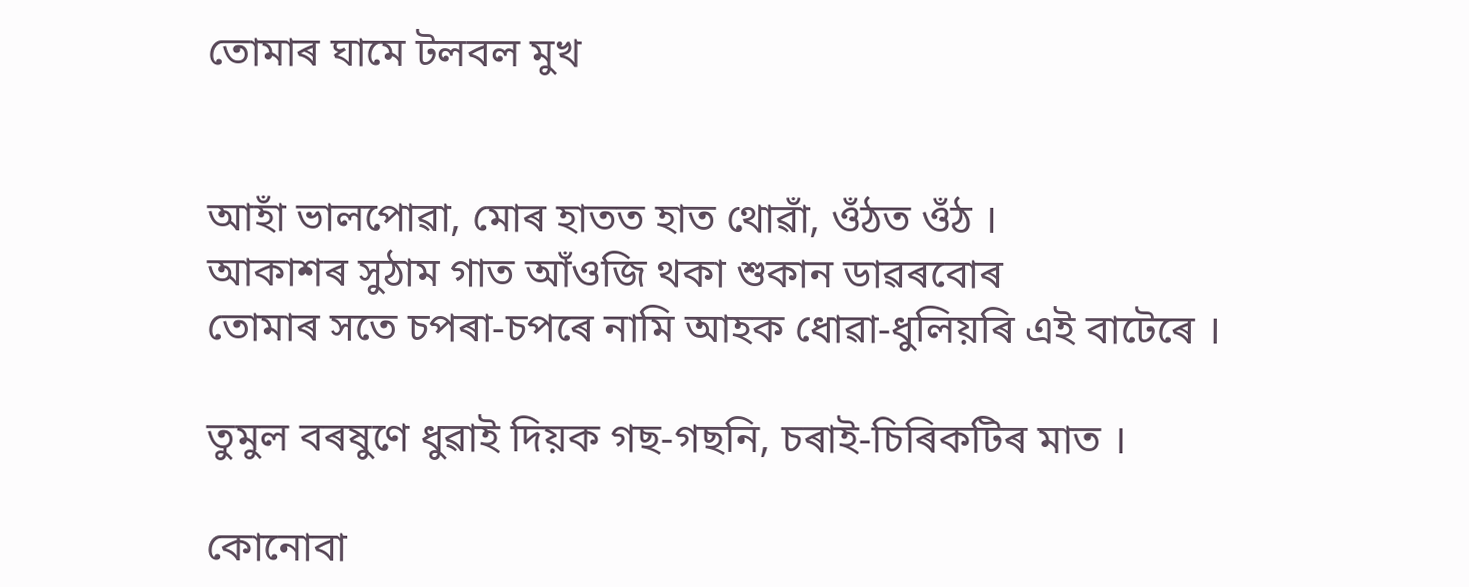তোমাৰ ঘামে টলবল মুখ


আহাঁ ভালপোৱা, মোৰ হাতত হাত থোৱাঁ, ওঁঠত ওঁঠ ।
আকাশৰ সুঠাম গাত আঁওজি থকা শুকান ডাৱৰবোৰ
তোমাৰ সতে চপৰা-চপৰে নামি আহক ধোৱা-ধুলিয়ৰি এই বাটেৰে ।

তুমুল বৰষুণে ধুৱাই দিয়ক গছ-গছনি, চৰাই-চিৰিকটিৰ মাত ।

কোনোবা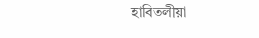হাবিতলীয়া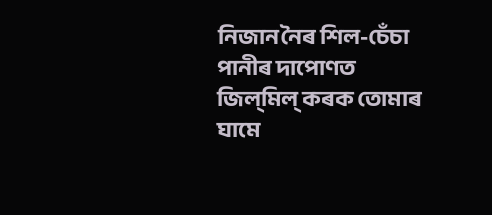নিজান নৈৰ শিল-চেঁচা পানীৰ দাপোণত
জিল্‌মিল্‌ কৰক তোমাৰ ঘামে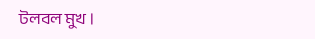টলবল মুখ ।